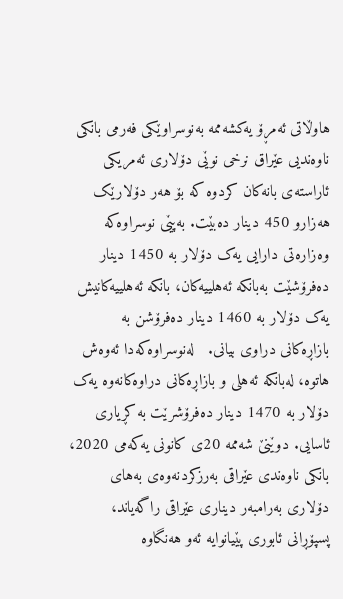هاوڵاتى ‌ئه‌مڕۆ یه‌کشه‌ممه‌ به‌نوسراوێکى فه‌رمى بانکى ناوه‌ندیى عێراق نرخى نوێى دۆلارى ئه‌مریکى ئاراسته‌ى بانه‌کان کردوه‌ که‌ بۆ هه‌ر دۆلارێک هه‌زارو 450 دینار ده‌بێت. به‌پێى نوسراوه‌که‌ وه‌زاره‌تى دارایى یه‌ک دۆلار به‌ 1450 دینار ده‌فرۆشێت به‌بانکه‌ ئه‌هلییه‌کان، بانکه‌ ئه‌هلییه‌کانیش یه‌ک دۆلار به‌ 1460 دینار ده‌فرۆشن به‌ بازاڕه‌کانى دراوى بیانی.   له‌نوسراوه‌که‌دا ئه‌وه‌ش هاتوه‌، له‌بانکه‌ ئه‌هلى و بازاڕه‌کانى دراوه‌کانه‌وه‌ یه‌ک دۆلار به‌ 1470 دینار ده‌فرۆشرێت به‌ کڕیارى ئاسایی. دوێنێ شه‌ممه‌ 20ى کانونى یه‌که‌مى 2020، بانکى ناوه‌ندى عێراقى به‌رزکردنه‌وه‌ى به‌هاى دۆلارى به‌رامبه‌ر دینارى عێراقى راگه‌یاند، پسپۆڕانى ئابورى پێیانوایه‌ ئه‌و هه‌نگاوه‌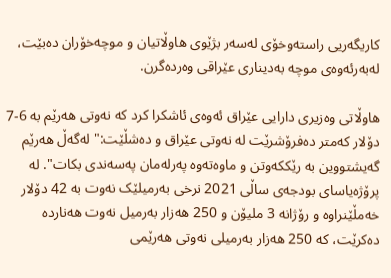کاریگه‌ریى راسته‌وخۆى له‌سه‌ر بژێوى هاوڵاتیان و موچه‌خۆران ده‌بێت، له‌به‌رئه‌وه‌ى موچه‌ به‌دینارى عێراقى وه‌رده‌گرن.

هاوڵاتى وه‌زیرى دارایى عێراق ئه‌وه‌ى ئاشکرا کرد که‌ نه‌وتى هه‌رێم به‌ 6-7 دۆلار که‌متر ده‌فرۆشرێت له‌ نه‌وتى عێراق و ده‌شڵێت:" له‌گه‌ڵ هه‌رێم گه‌یشتووین به‌ رێککه‌وتن و ماوه‌ته‌وه‌ په‌رله‌مان په‌سه‌ندى بکات". له‌ پرۆژه‌یاساى بودجه‌ى ساڵى 2021 نرخى به‌رمیلێک نه‌وت به‌ 42 دۆلار خه‌مڵێنراوه‌ و رۆژانه‌ 3 ملیۆن و 250 هه‌زار به‌رمیل نه‌وت هه‌نارده‌ ده‌کرێت، که‌ 250 هه‌زار به‌رمیلى نه‌وتى هه‌رێمى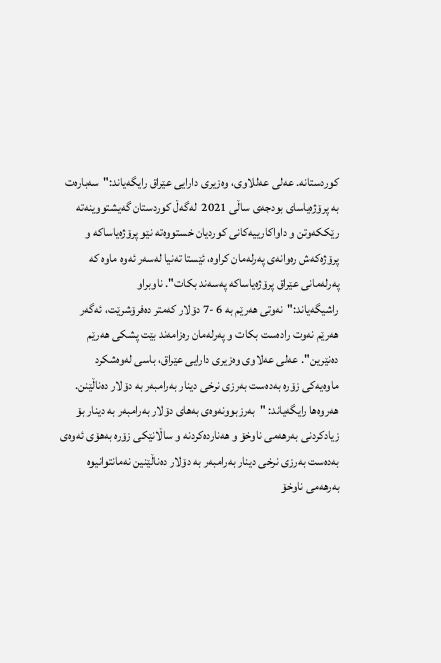کوردستانه‌. عه‌لى عه‌للاوى، وه‌زیرى دارایى عێراق رایگه‌یاند:"سه‌باره‌ت به‌ پرۆژه‌یاساى بودجه‌ى ساڵى 2021  له‌گه‌ڵ کوردستان گه‌یشتووینه‌ته‌ رێککه‌وتن و داواکارییه‌کانى کوردیان خستووه‌ته‌ نێو پرۆژه‌یاساکه‌ و پرۆژه‌که‌ش ره‌وانه‌ى په‌رله‌مان کراوه‌، ئێستا ته‌نیا له‌سه‌ر ئه‌وه‌ ماوه‌ که‌ په‌رله‌مانى عێراق پرۆژه‌یاساکه‌ په‌سه‌ند بکات". ناوبراو راشیگه‌یاند:"نه‌وتى هه‌رێم به‌ 6 -7 دۆلار که‌متر ده‌فرۆشرێت، ئه‌گه‌ر هه‌رێم نه‌وت راده‌ست بکات و په‌رله‌مان ره‌زامه‌ند بێت پشکى هه‌رێم ده‌نێرین". عه‌لى عه‌لاوى وه‌زیرى دارایى عێراق، باسى له‌وه‌شکرد ماوه‌یه‌کى زۆره‌ به‌ده‌ست به‌رزى نرخى دینار به‌رامبه‌ر به‌ دۆلار ده‌ناڵێنن. هه‌روه‌ها رایگه‌یاند: "به‌رزبوونه‌وه‌ى به‌هاى دۆلار به‌رامبه‌ر به‌ دینار بۆ زیادکردنى به‌رهه‌مى ناوخۆ و هه‌نارده‌کردنه‌ و ساڵانێکى زۆره‌ به‌هۆى ئه‌وه‌ى به‌ده‌ست به‌رزى نرخى دینار به‌رامبه‌ر به‌ دۆلار ده‌ناڵێنین نه‌مانتوانیوه‌ به‌رهه‌مى ناوخۆ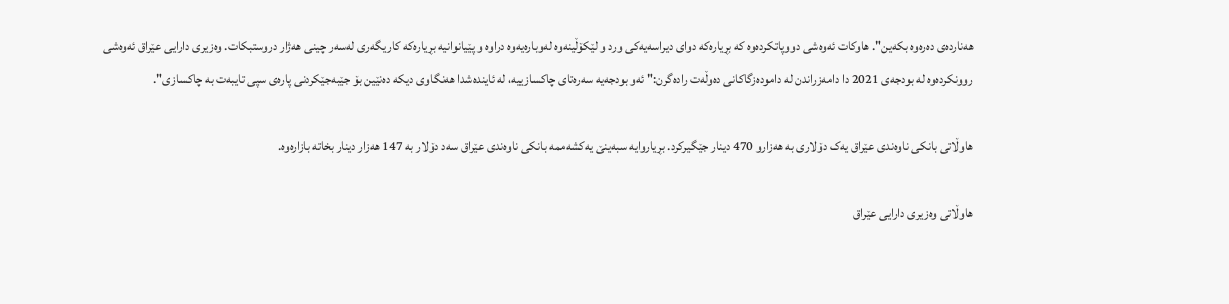هه‌نارده‌ى ده‌ره‌وه‌ بکه‌ین". هاوکات ئه‌وه‌شى دووپاتکرده‌وه‌ که‌ بڕیاره‌که‌ دواى دیراسه‌یه‌کى ورد و لێکۆڵینه‌وه‌ له‌وباره‌یه‌وه‌ دراوه‌ و پێیانوانیه‌ بڕیاره‌که‌ کاریگه‌رى له‌سه‌ر چینى هه‌ژار دروستبکات. وه‌زیرى دارایى عێراق ئه‌وه‌شى روونکرده‌وه‌ له‌ بودجه‌ى 2021 دا دامه‌زراندن له‌ داموده‌زگاکانى ده‌وڵه‌ت راده‌گرن:" ئه‌و بودجه‌یه‌ سه‌ره‌تاى چاکسازییه‌، له‌ ئاینده‌شدا هه‌نگاوى دیکه‌ ده‌نێین بۆ جێبه‌جێکردنى پاره‌ى سپى تایبه‌ت به‌ چاکسازی".

هاوڵاتى بانکى ناوه‌ندى عێراق یه‌ک دۆلارى به‌ هه‌زارو 470 دینار جێگیرکرد. بڕیاروایه‌ سبه‌ینێ یه‌کشه‌ممه‌ بانکى ناوه‌ندى عێراق سه‌د دۆلار به‌ 147 هه‌زار دینار بخاته‌ بازاره‌وه‌.

هاوڵاتى وه‌زیرى دارایى عێراق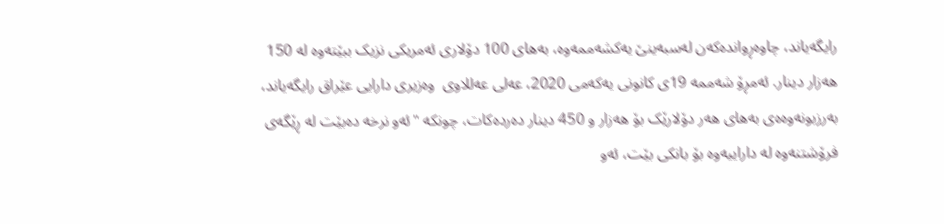رایگه‌یاند، چاوه‌ڕوانده‌که‌ن له‌سبه‌ینێ یه‌کشه‌ممه‌وه‌، به‌هاى 100 دۆلارى ئه‌مریکى نزیک ببێته‌وه‌ له‌ 150 هه‌زار دینار. ئه‌مڕۆ شه‌ممه‌ 19ى کانونى یه‌که‌مى 2020، عه‌لى عه‌للاوى  وه‌زیرى دارایى عێراق رایگه‌یاند، به‌رزبونه‌وه‌ه‌ى به‌هاى هه‌ر دۆلارێک بۆ هه‌زار و 450 دینار ده‌رده‌کات، چونکه‌ "ئه‌و نرخه‌ ده‌بێت له‌ ڕێگه‌ى فرۆشتنه‌وه‌ له‌ داراییه‌وه‌ بۆ بانکى بێت، ئه‌و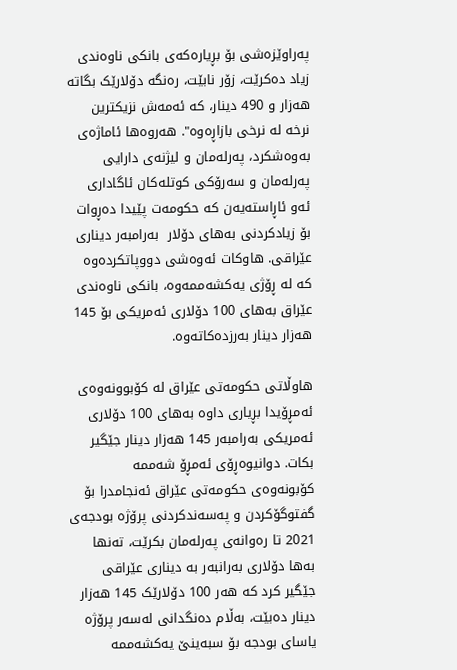په‌راوێزه‌شى بۆ بڕیاره‌که‌ى بانکى ناوه‌ندى زیاد ده‌کرێت، زۆر نابێت، ره‌نگه‌ دۆلارێک بگاته‌ هه‌زار و 490 دینار، که‌ ئه‌مه‌ش نزیکترین نرخه‌ له‌ نرخى بازاڕه‌وه‌". هه‌روه‌ها ئاماژه‌ى به‌وه‌شکرد، په‌رله‌مان و لیژنه‌ى دارایى په‌رله‌مان و سه‌رۆکى کوتله‌کان ئاگادارى ئه‌و ئاڕاسته‌یه‌ن که‌ حکومه‌ت پێیدا ده‌ڕوات بۆ زیادکردنى به‌هاى دۆلار  به‌رامبه‌ر دینارى عێراقی. هاوکات ئه‌وه‌شى دووپاتکرده‌وه‌ که‌ له‌ ڕۆژى یه‌کشه‌ممه‌وه‌، بانکى ناوه‌ندى عێراق به‌هاى 100 دۆلارى ئه‌مریکى بۆ 145 هه‌زار دینار به‌رزده‌کاته‌وه‌.

هاوڵاتى حکومه‌تى عێراق له‌ کۆبوونه‌وه‌ى ئه‌مڕۆیدا بڕیارى داوه‌ به‌هاى 100 دۆلارى ئه‌مریکى به‌رامبه‌ر 145 هه‌زار دینار جێگیر بکات. دوانیوه‌ڕۆى ئه‌مڕۆ شه‌ممه‌ کۆبونه‌وه‌ى حکومه‌تى عێراق ئه‌نجامدرا بۆ گفتوگۆکردن و په‌سه‌ندکردنى پرۆژه‌ بودجه‌ى 2021 تا ره‌وانه‌ى په‌رله‌مان بکرێت، ته‌نها به‌ها دۆلارى به‌رانبه‌ر به‌ دینارى عێراقى جێگیر کرد که‌ هه‌ر 100 دۆلارێک 145 هه‌زار دینار ده‌بێت، به‌ڵام ده‌نگدانى له‌سه‌ر پرۆژه‌ یاساى بودجه‌ بۆ سبه‌ینێ یه‌کشه‌ممه‌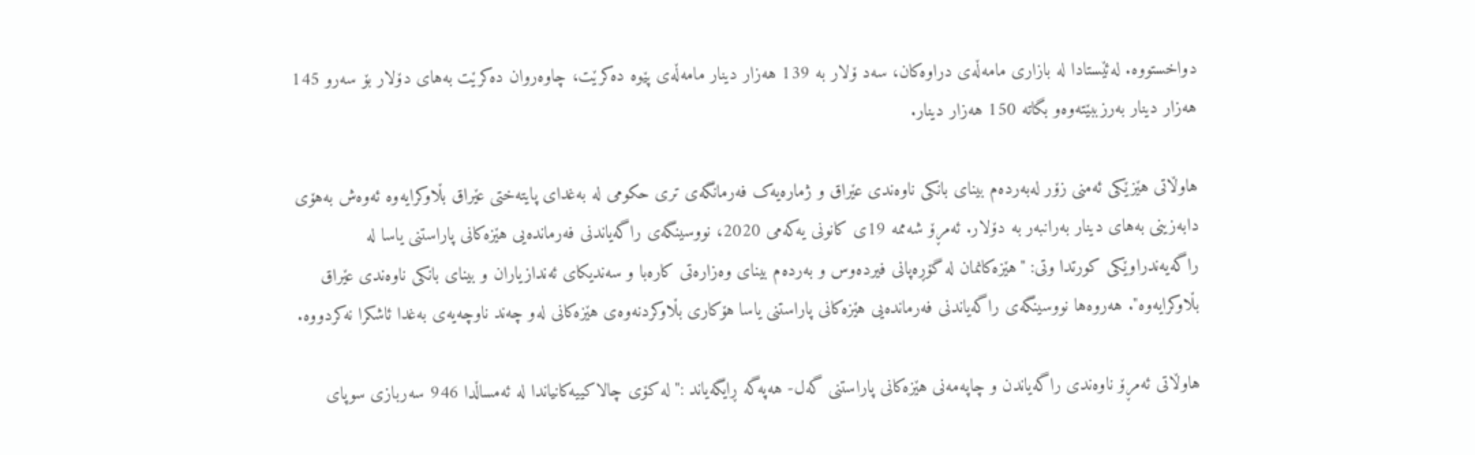دواخستووه‌. له‌ئێستادا له‌ بازارى مامه‌ڵه‌ى دراوه‌کان، سه‌د ۆلار به‌ 139 هه‌زار دینار مامه‌ڵه‌ى پێوه‌ ده‌کرێت، چاوه‌روان ده‌کرێت به‌هاى دۆلار بۆ سه‌رو 145 هه‌زار دینار به‌رزببێته‌وه‌و بگاته‌ 150 هه‌زار دینار.

هاوڵاتى ‌هێزێکی ئه‌منی زۆر له‌به‌رده‌م بینای بانکی ناوه‌ندی عێراق و ژماره‌یه‌ک فه‌رمانگه‌ی تری حکومی له‌ به‌غدای پایته‌ختی عێراق بڵاوکرایه‌وه‌ ئه‌وه‌ش به‌هۆى دابه‌زینى به‌هاى دینار به‌رانبه‌ر به‌ دۆلار. ئه‌مڕۆ شه‌ممه‌ 19ى کانونى یه‌که‌مى 2020، نووسینگه‌ی راگه‌یاندنی فه‌رمانده‌یى هێزه‌کانی پاراستنی یاسا له‌ راگه‌یه‌ندراوێکی کورتدا وتی: "هێزه‌کانمان له‌ گۆڕه‌پانی فیرده‌وس و به‌رده‌م بینای وه‌زاره‌تی کاره‌با و سه‌ندیکای ئه‌ندازیاران و بینای بانکی ناوه‌ندی عێراق بڵاوکرایه‌وه‌". هه‌روه‌ها نووسینگه‌ی راگه‌یاندنی فه‌رمانده‌یى هێزه‌کانی پاراستنی یاسا هۆکاری بڵاوکردنه‌وه‌ی هێزه‌کانی له‌و چه‌ند ناوچه‌یه‌ی به‌غدا ئاشکرا نه‌کردووه‌.

هاوڵاتى ئه‌مڕۆ ناوه‌ندى راگه‌یاندن و چاپه‌مه‌نى هێزه‌کانى پاراستنى گه‌ل- هه‌په‌گه‌ ڕایگه‌یاند :" له‌ کۆى چالاکییه‌کانیاندا له‌ ئه‌مساڵدا 946 سه‌ربازى سوپاى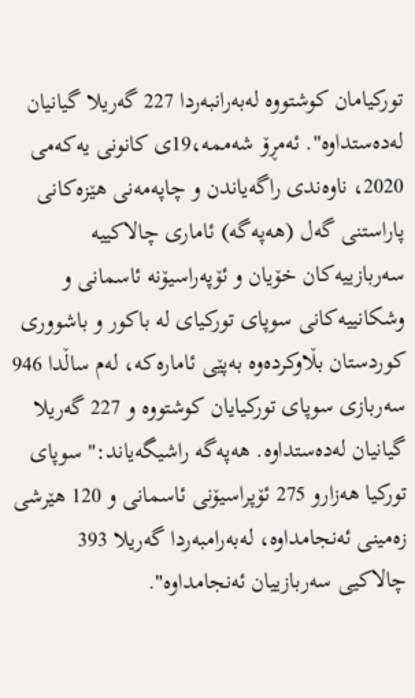تورکیامان کوشتووه‌ له‌به‌رانبه‌ردا 227 گه‌ریلا گیانیان له‌ده‌ستداوه‌". ئه‌مڕۆ شه‌ممه‌،19ى کانونى یه‌که‌مى 2020، ناوه‌ندى راگه‌یاندن و چاپه‌مه‌نى هێزه‌کانى پاراستنى گه‌ل (هه‌په‌گه‌) ئامارى چالاکییه‌ سه‌ربازییه‌کان خۆیان و ئۆپه‌راسیۆنه‌ ئاسمانى و وشکانییه‌کانى سوپاى تورکیاى له‌ باکور و باشوورى کوردستان بڵاوکرده‌وه‌ به‌پێى ئاماره‌که‌، له‌م ساڵدا 946 سه‌ربازى سوپاى تورکیایان کوشتووه‌ و 227 گه‌ریلا گیانیان له‌ده‌ستداوه‌. هه‌په‌گه‌ راشیگه‌یاند:" سوپاى تورکیا هه‌زارو 275 ئۆپراسیۆنى ئاسمانى و 120 هێرشى زه‌مینى ئه‌نجامداوه‌، له‌به‌رامبه‌ردا گه‌ریلا 393 چالاکیى سه‌ربازییان ئه‌نجامداوه‌".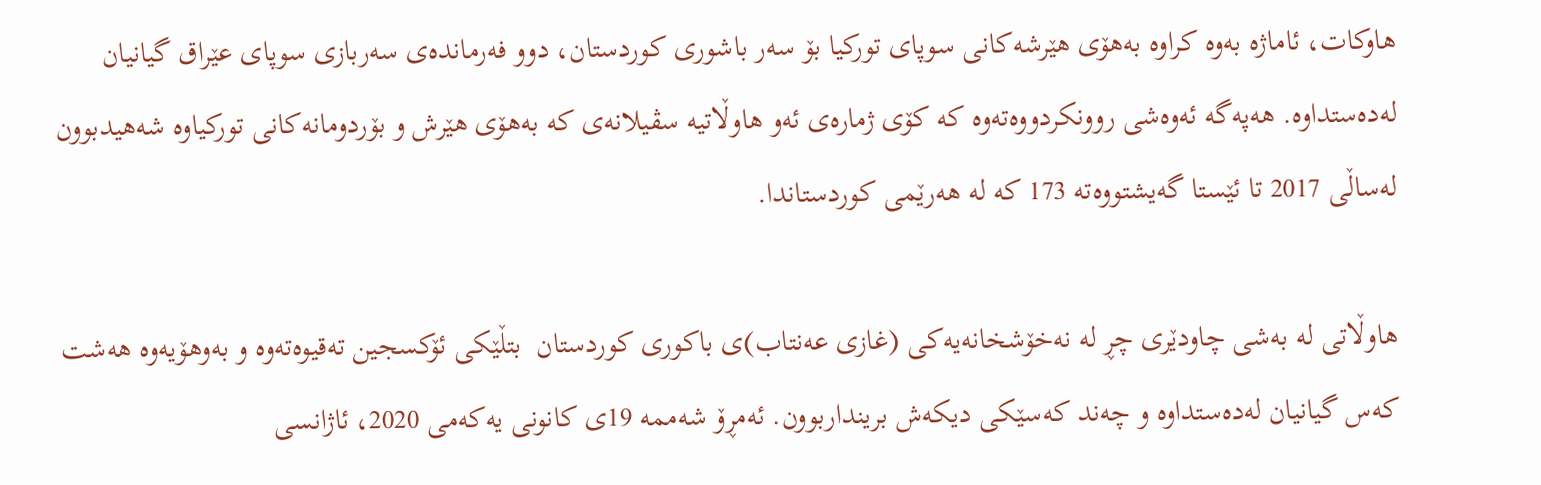هاوکات، ئاماژه‌ به‌وه‌ کراوه‌ به‌هۆى هێرشه‌کانى سوپاى تورکیا بۆ سه‌ر باشورى کوردستان، دوو فه‌رمانده‌ى سه‌ربازى سوپاى عێراق گیانیان له‌ده‌ستداوه‌. هه‌په‌گه‌ ئه‌وه‌شى روونکردووه‌ته‌وه‌ که‌ کۆى ژماره‌ى ئه‌و هاوڵاتیه‌ سڤیلانه‌ى که‌ به‌هۆى هێرش و بۆردومانه‌کانى تورکیاوه‌ شه‌هیدبوون له‌ساڵى 2017 تا ئێستا گه‌یشتووه‌ته‌ 173 که‌ له‌ هه‌رێمى کوردستاندا.

هاوڵاتى له‌ به‌شى چاودێرى چڕ له‌ نه‌خۆشخانه‌یه‌کى (غازى عه‌نتاب)ى باکورى کوردستان  بتڵێکى ئۆکسجین ته‌قیوه‌ته‌وه‌ و به‌وهۆیه‌وه‌ هه‌شت که‌س گیانیان له‌ده‌ستداوه‌ و چه‌ند که‌سێکى دیکه‌ش برینداربوون. ئه‌مڕۆ شه‌ممه‌ 19ى کانونى یه‌که‌مى 2020، ئاژانسى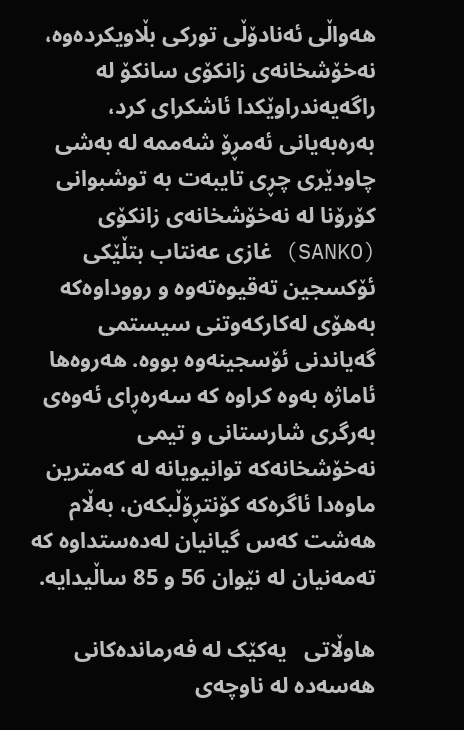هه‌واڵى ئه‌نادۆڵى تورکى بڵاویکرده‌وه‌، نه‌خۆشخانه‌ى زانکۆى سانکۆ له‌ راگه‌یه‌ندراوێکدا ئاشکراى کرد، به‌ره‌به‌یانى ئه‌مڕۆ شه‌ممه‌ له‌ به‌شى چاودێرى چڕى تایبه‌ت به‌ توشبوانى کۆرۆنا له‌ نه‌خۆشخانه‌ى زانکۆى (SANKO) غازى عه‌نتاب بتڵێکى ئۆکسجین ته‌قیوه‌ته‌وه‌ و رووداوه‌که‌ به‌هۆى له‌کارکه‌وتنى سیستمى گه‌یاندنى ئۆسجینه‌وه‌ بووه‌. هه‌روه‌ها ئاماژه‌ به‌وه‌ کراوه‌ که‌ سه‌ره‌ڕاى ئه‌وه‌ى به‌رگرى شارستانى و تیمى نه‌خۆشخانه‌که‌ توانیویانه‌ له‌ که‌مترین ماوه‌دا ئاگره‌که‌ کۆنتڕۆڵبکه‌ن، به‌ڵام هه‌شت که‌س گیانیان له‌ده‌ستداوه‌ که‌ ته‌مه‌نیان له‌ نێوان 56 و 85 ساڵیدایه‌.

هاوڵاتى   یه‌کێک له‌ فه‌رمانده‌کانى هه‌سه‌ده‌ له‌ ناوچه‌ى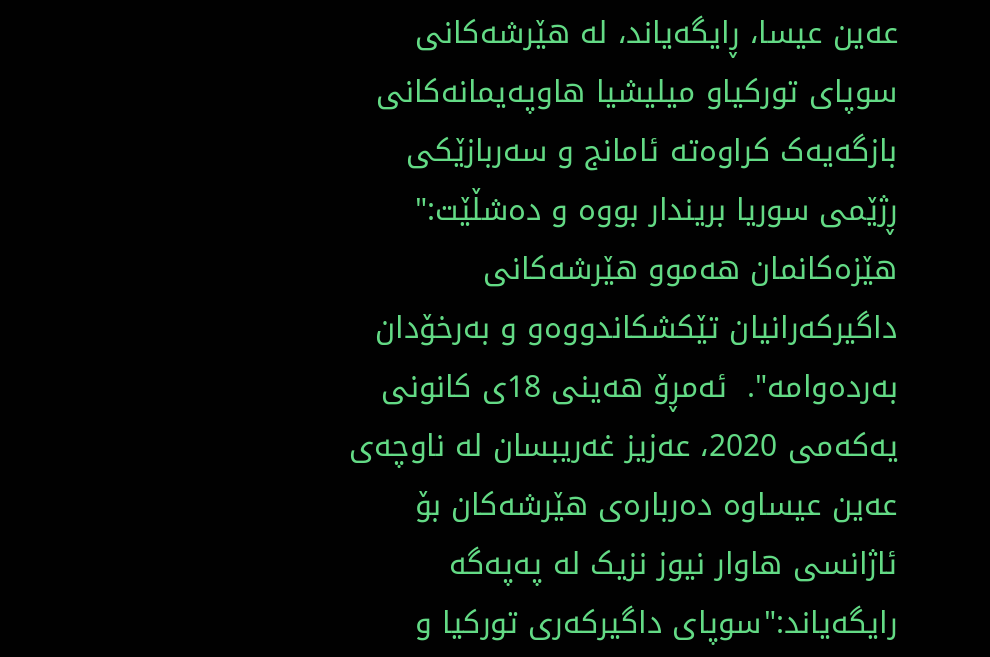عه‌ین عیسا، ڕایگه‌یاند، له‌ هێرشه‌کانى سوپاى تورکیاو میلیشیا هاوپه‌یمانه‌کانى بازگه‌یه‌ک کراوه‌ته‌ ئامانج و سه‌ربازێکى ڕژێمى سوریا بریندار بووه‌ و ده‌شڵێت:" هێزه‌کانمان هه‌موو هێرشه‌کانى داگیرکه‌رانیان تێکشکاندووه‌و و به‌رخۆدان به‌رده‌وامه‌".  ئه‌مڕۆ هه‌ینى 18ى کانونى یه‌که‌مى 2020، عه‌زیز غه‌ریبسان له‌ ناوچه‌ى عه‌ین عیساوه‌ ده‌رباره‌ى هێرشه‌کان بۆ ئاژانسى هاوار نیوز نزیک له‌ په‌په‌گه‌ رایگه‌یاند:"سوپاى داگیرکه‌رى تورکیا و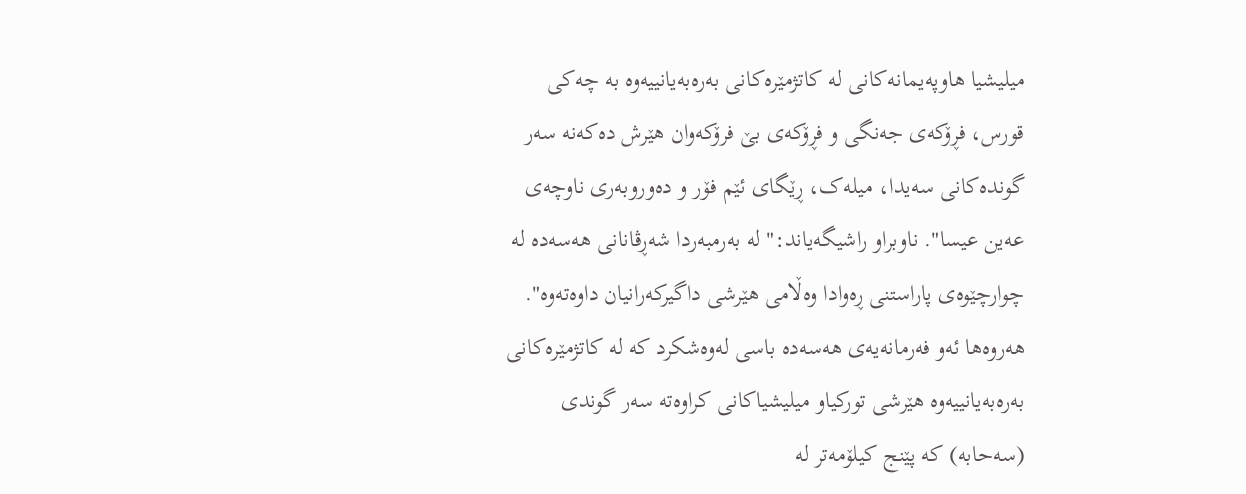میلیشیا هاوپه‌یمانه‌کانى له‌ کاتژمێره‌کانى به‌ره‌به‌یانییه‌وه‌ به‌ چه‌کى قورس، فڕۆکه‌ى جه‌نگى و فڕۆکه‌ى بێ فرۆکه‌وان هێرش ده‌که‌نه‌ سه‌ر گونده‌کانى سه‌یدا، میله‌ک، ڕێگاى ئێم فۆر و ده‌وروبه‌رى ناوچه‌ى عه‌ین عیسا". ناوبراو راشیگه‌یاند:" له‌ به‌رمبه‌ردا شه‌ڕڤانانى هه‌سه‌ده‌ له‌ چوارچێوه‌ى پاراستنى ڕه‌وادا وه‌ڵامى هێرشى داگیرکه‌رانیان داوه‌ته‌وه‌". هه‌روه‌ها ئه‌و فه‌رمانه‌یه‌ى هه‌سه‌ده‌ باسى له‌وه‌شکرد که‌ له‌ کاتژمێره‌کانى به‌ره‌به‌یانییه‌وه‌ هێرشى تورکیاو میلیشیاکانى کراوه‌ته‌ سه‌ر گوندى (سه‌حابه‌) که‌ پێنج کیلۆمه‌تر له‌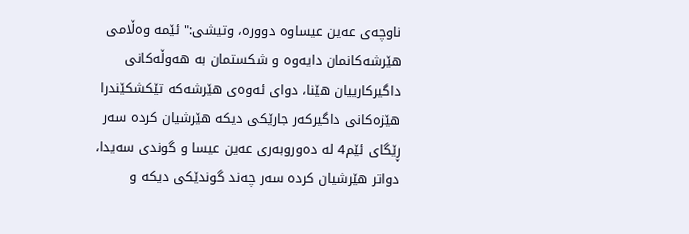ناوچه‌ى عه‌ین عیساوه‌ دووره‌، وتیشى:" ئێمه‌ وه‌ڵامى هێرشه‌کانمان دایه‌وه‌ و شکستمان به‌ هه‌وڵه‌کانى داگیرکارییان هێنا، دواى ئه‌وه‌ى هێرشه‌که‌ تێکشکێندرا هێزه‌کانى داگیرکه‌ر جارێکى دیکه‌ هێرشیان کرده‌ سه‌ر ڕێگاى ئێم4 له‌ ده‌وروبه‌رى عه‌ین عیسا و گوندى سه‌یدا، دواتر هێرشیان کرده‌ سه‌ر چه‌ند گوندێکى دیکه‌ و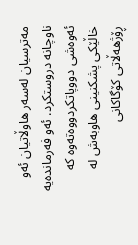مه‌ترسیان له‌سه‌ر هاوڵاتیان ئه‌و ناوچانه‌ دروستکرد. ئه‌و فه‌رمانده‌یه‌ ئه‌وه‌شى دووپاتکردووه‌ته‌وه‌ که‌ خاڵێکى پشکنینى هاوبه‌ش له‌ ڕۆژهه‌ڵاتى کۆگاکانى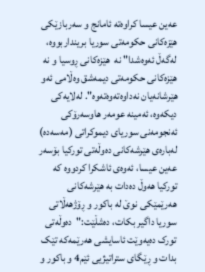عه‌ین عیسا کراوه‌ته‌ ئامانج و سه‌ربازێکى هێزه‌کانى حکومه‌تى سوریا برینداربووه‌، له‌گه‌ڵ ئه‌وه‌شدا" نه‌  هێزه‌کانى ڕوسیا و نه‌ هێزه‌کانى حکومه‌تى دیمه‌شق وه‌ڵامى ئه‌و هێرشانه‌یان نه‌داوه‌ته‌وه‌ته‌وه‌". له‌لایه‌کى دیکه‌وه‌، ئه‌مینه‌ عومه‌ر هاوسه‌رۆکى ئه‌نجومه‌نى سوریاى دیموکراتى (مه‌سه‌ده‌) له‌باره‌ى هێرشه‌کانى ده‌وڵه‌تى تورکیا بۆسه‌ر عه‌ین عیسا، ئه‌وه‌ى ئاشکرا کردووه‌ که‌ تورکیا هه‌وڵ ده‌دات به‌ هێرشه‌کانی هه‌رێمێکى نوێ له‌ باکور و ڕۆژهه‌ڵاتى سوریا داگیر بکات، ده‌شڵێت:"ده‌وڵه‌تى تورک ده‌یه‌وێت ئاسایشى هه‌رێمه‌که‌ تێک بدات و ڕێگاى ستراتیژیى ئێم4 و باکور و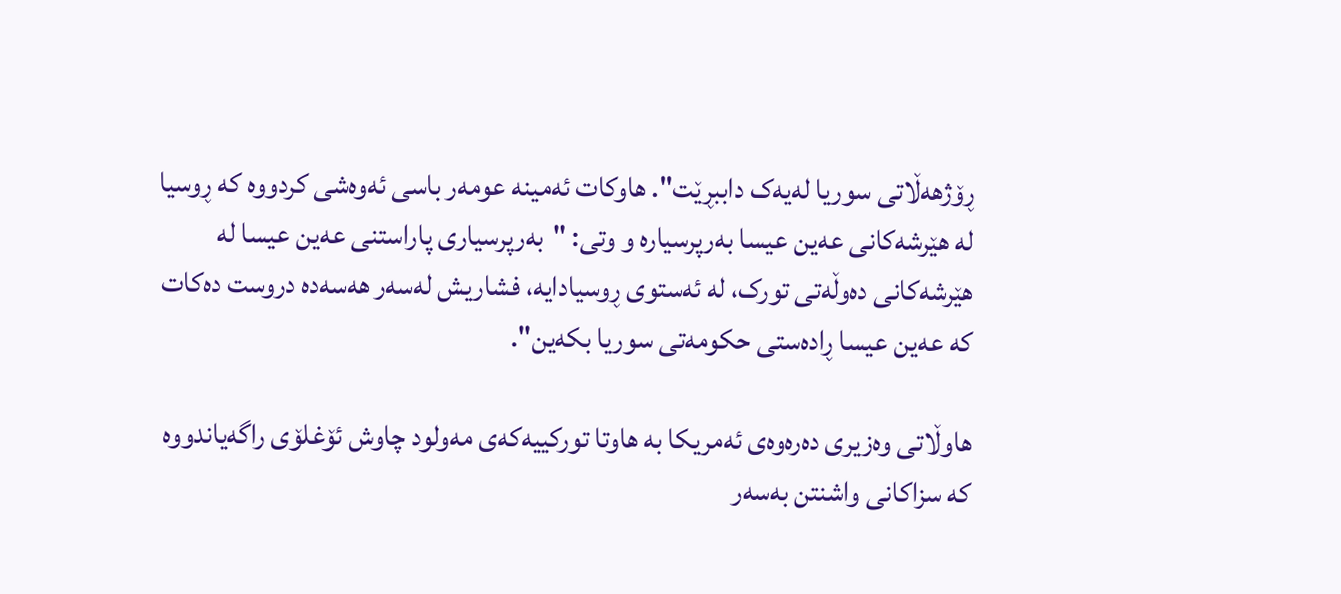ڕۆژهه‌ڵاتى سوریا له‌یه‌ک داببڕێت". هاوکات ئه‌مینه‌ عومه‌ر باسى ئه‌وه‌شى کردووه‌ که‌ ڕوسیا له‌ هێرشه‌کانى عه‌ین عیسا به‌رپرسیاره‌ و وتی: "به‌رپرسیارى پاراستنى عه‌ین عیسا له‌ هێرشه‌کانى ده‌وڵه‌تى تورک، له‌ ئه‌ستوى ڕوسیادایه‌، فشاریش له‌سه‌ر هه‌سه‌ده‌ دروست ده‌کات که‌ عه‌ین عیسا ڕاده‌ستى حکومه‌تى سوریا بکه‌ین".

هاوڵاتى وه‌زیرى ده‌ره‌وه‌ى ئه‌مریکا به‌ هاوتا تورکییه‌که‌ى مه‌ولود چاوش ئۆغلۆى راگه‌یاندووه‌ که‌ سزاکانى واشنتن به‌سه‌ر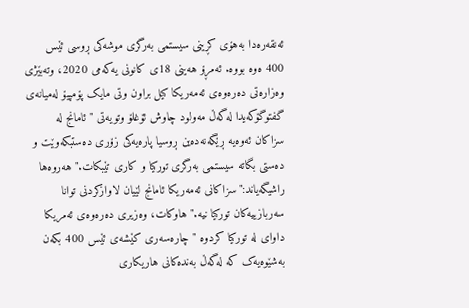ئه‌نقه‌ره‌دا به‌هۆى کڕینى سیستمى به‌رگرى موشه‌کى ڕوسى ئێس 400 ه‌وه‌ بووه‌. ئه‌مڕۆ هه‌ینى 18ى کانونى یه‌که‌مى 2020، وته‌بێژى وه‌زاره‌تى ده‌ره‌وه‌ى ئه‌مه‌ریکا کیل براون وتى مایک پۆمپیۆ له‌میانه‌ى گفتوگۆکه‌یدا له‌گه‌ڵ مه‌ولود چاوش ئۆغلۆ وتویه‌تى " ئامانج له‌ سزاکان ئه‌وه‌یه‌ ڕێگه‌نه‌ده‌ین ڕوسیا پاره‌یه‌کى زۆرى ده‌ستبکه‌وێت و ده‌ستى بگاته‌ سیستمى به‌رگرى تورکیا و کارى تێبکات." هه‌روه‌ها راشیگه‌یاند:" سزاکانى ئه‌مه‌ریکا ئامانج لێیان لاوازکردنى توانا سه‌ربازییه‌کان تورکیا نیه‌." هاوکات، وه‌زیرى ده‌ره‌وه‌ى ئه‌مریکا داواى له‌ تورکیا کردوه‌ " چاره‌سه‌رى کێشه‌ى ئێس 400 بکه‌ن به‌شێوه‌یه‌ک که‌ له‌گه‌ڵ به‌نده‌کانى هاریکارى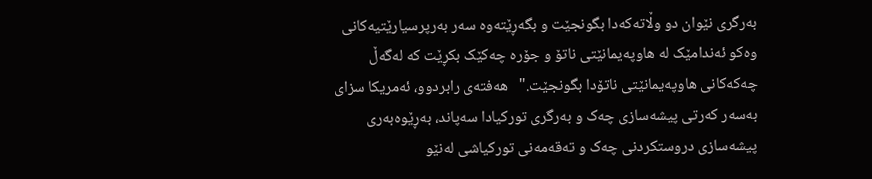به‌رگرى نێوان دو وڵاته‌که‌دا بگونجێت و بگه‌ڕێته‌وه‌ سه‌ر به‌رپرسیارێتیه‌کانى وه‌کو ئه‌ندامێک له‌ هاوپه‌یمانێتى ناتۆ و جۆره‌ چه‌کێک بکڕێت که‌ له‌گه‌ڵ چه‌که‌کانى هاوپه‌یمانێتى ناتۆدا بگونجێت."   هه‌فته‌ى رابردوو، ئه‌مریکا سزاى به‌سه‌ر که‌رتى پیشه‌سازى چه‌ک و به‌رگرى تورکیادا سه‌پاند، به‌ڕێوه‌به‌رى پیشه‌سازى دروستکردنى چه‌ک و ته‌قه‌مه‌نى تورکیاشى له‌نێو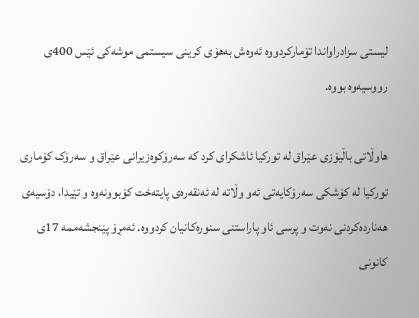لیستى سزادراواندا تۆمارکردووه‌ ئه‌وه‌ش به‌هۆى کرینى سیستمى موشه‌کى ئێس 400ى رووسیه‌وه‌ بووه‌.

هاوڵاتى باڵیۆزى عێراق له‌ تورکیا ئاشکراى کرد که‌ سه‌رۆکوه‌زیرانى عێراق و سه‌رۆک کۆمارى تورکیا له‌ کۆشکى سه‌رۆکایه‌تى ئه‌و وڵاته‌ له‌ ئه‌نقه‌ره‌ى پایته‌خت کۆبوونه‌وه‌ و تێیدا، دۆسیه‌ى هه‌نارده‌کردنى نه‌وت و پرسى ئاو پاراستنى سنوره‌کانیان کردووه‌. ئه‌مڕۆ پێنجشه‌ممه‌ 17ى کانونى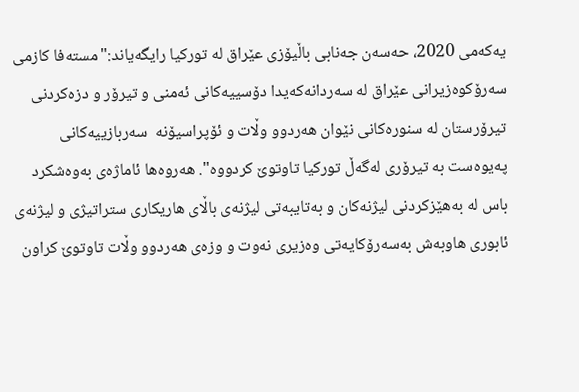یه‌که‌مى 2020، حه‌سه‌ن جه‌نابى باڵیۆزى عێراق له‌ تورکیا رایگه‌یاند:"مسته‌فا کازمى سه‌رۆکوه‌زیرانى عێراق له‌ سه‌ردانه‌که‌یدا دۆسییه‌کانى ئه‌منى و تیرۆر و دزه‌کردنى تیرۆرستان له‌ سنوره‌کانى نێوان هه‌ردوو وڵات و ئۆپراسیۆنه‌  سه‌ربازییه‌کانى  په‌یوه‌ست به‌ تیرۆرى له‌گه‌ڵ تورکیا تاوتوێ کردووه‌". هه‌روه‌ها ئاماژه‌ى به‌وه‌شکرد باس له‌ به‌هێزکردنى لیژنه‌کان و به‌تایبه‌تى لیژنه‌ى باڵاى هاریکارى ستراتیژى و لیژنه‌ى ئابورى هاوبه‌ش به‌سه‌رۆکایه‌تى وه‌زیرى نه‌وت و وزه‌ى هه‌ردوو وڵات تاوتوێ کراون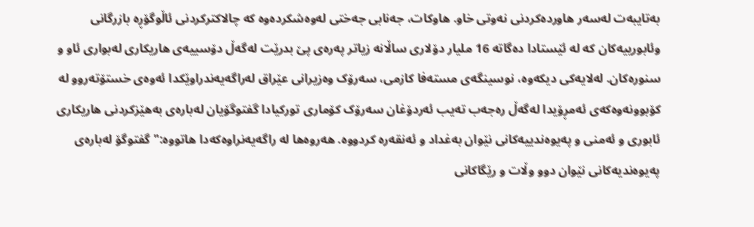به‌تایبه‌ت له‌سه‌ر هاورده‌کردنى نه‌وتى خاو. هاوکات، جه‌نابى جه‌ختى له‌وه‌شکرده‌وه‌ که‌ چالاکترکردنى ئاڵوگۆڕه‌ بازرگانى وئابورییه‌کان که‌ له‌ ئێستادا ده‌گاته‌ 16 ملیار دۆلارى ساڵانه‌ زیاتر په‌ره‌ى پێ بدرێت له‌گه‌ڵ دۆسییه‌ى هاریکارى له‌بوارى ئاو و سنوره‌کان. له‌لایه‌کى دیکه‌وه‌، نوسینگه‌ى مسته‌فا کازمى، سه‌رۆک وه‌زیرانى عێراق له‌راگه‌یه‌ندراوێکدا ئه‌وه‌ى خستۆته‌روو له‌ کۆبوونه‌وه‌که‌ى ئه‌مڕۆیدا له‌گه‌ڵ ره‌جه‌ب ته‌یب ئه‌ردۆغان سه‌رۆک کۆمارى تورکیادا گفتوگۆیان له‌باره‌ى به‌هێزکردنى هاریکارى ئابورى و ئه‌منى و په‌یوه‌ندییه‌کانى نێوان به‌غداد و ئه‌نقه‌ره‌ کردووه‌. هه‌روه‌ها له‌ راگه‌یه‌نراوه‌که‌دا هاتووه‌:" گفتوگۆ له‌باره‌ى په‌یوه‌ندیه‌کانى نێوان دوو وڵات و رێگاکانى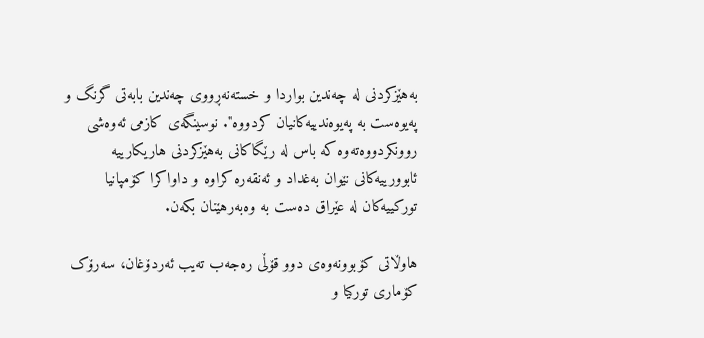به‌هێزکردنى له‌ چه‌ندین بواردا و خسته‌نه‌ڕووى چه‌ندین بابه‌تى گرنگ و په‌یوه‌ست به‌ په‌یوه‌ندییه‌کانیان کردووه‌". نوسینگه‌ى کازمى ئه‌وه‌شى روونکردووه‌ته‌وه‌ که‌ باس له‌ رێگاکانى به‌هێزکردنى هاریکارییه‌ ئابوورییه‌کانى نێوان به‌غداد و ئه‌نقه‌ره‌ کراوه‌ و داواکرا کۆمپانیا تورکییه‌کان له‌ عێراق ده‌ست به‌ وه‌به‌رهێنان بکه‌ن.

هاوڵاتى کۆبوونه‌وه‌ى دوو قۆڵى ره‌جه‌ب ته‌یب ئه‌ردۆغان، سه‌رۆک کۆمارى تورکیا و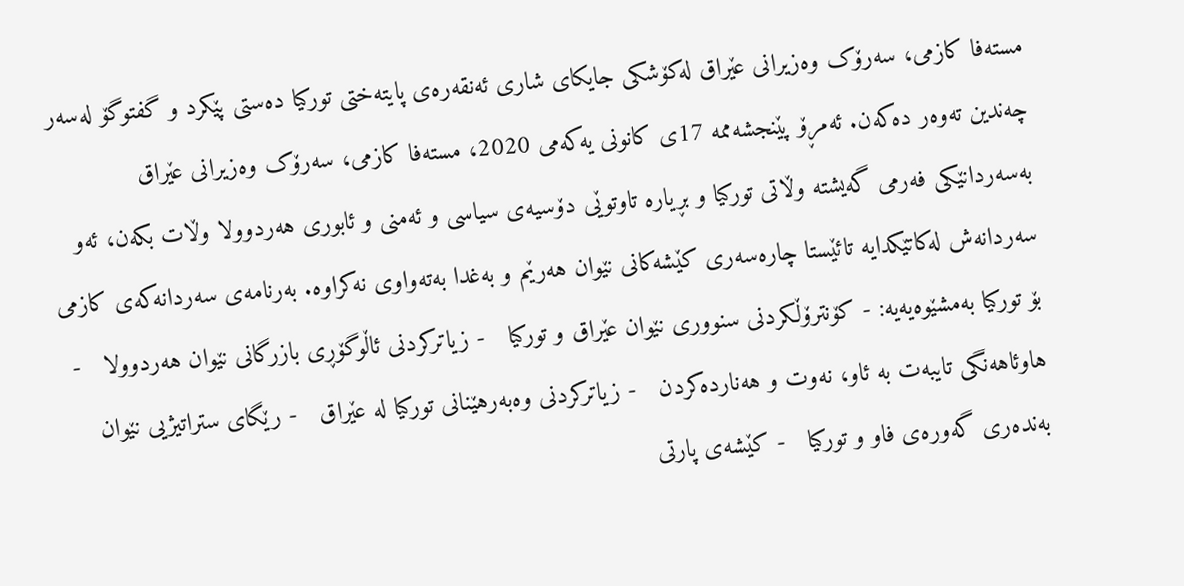مسته‌فا کازمی، سه‌رۆک وه‌زیرانى عێراق له‌کۆشکى جایکاى شارى ئه‌نقه‌ره‌ى پایته‌ختى تورکیا ده‌ستى پێکرد و گفتوگۆ له‌سه‌ر چه‌ندین ته‌وه‌ر ده‌که‌ن. ئه‌مڕۆ پێنجشه‌ممه‌ 17ى کانونى یه‌که‌مى 2020، مسته‌فا کازمی، سه‌رۆک وه‌زیرانى عێراق به‌سه‌ردانێکى فه‌رمى گه‌یشته‌ وڵاتى تورکیا و بڕیاره‌ تاوتوێى دۆسیه‌ى سیاسى و ئه‌منى و ئابورى هه‌ردوولا وڵات بکه‌ن، ئه‌و سه‌ردانه‌ش له‌کاتێکدایه‌ تائێستا چاره‌سه‌رى کێشه‌کانى نێوان هه‌رێم و به‌غدا به‌ته‌واوى نه‌کراوه‌. به‌رنامه‌ى سه‌ردانه‌که‌ى کازمى بۆ تورکیا به‌مشێوه‌یه‌یه‌: - کۆنترۆڵکردنى سنوورى نێوان عێراق و تورکیا   - زیاترکردنى ئاڵوگۆڕى بازرگانى نێوان هه‌ردوولا   - هاوئاهه‌نگى تایبه‌ت به‌ ئاو، نه‌وت و هه‌نارده‌کردن   - زیاترکردنى وه‌به‌رهێنانى تورکیا له‌ عێراق   - رێگاى ستراتیژیى نێوان به‌نده‌رى گه‌وره‌ى فاو و تورکیا   - کێشه‌ى پارتى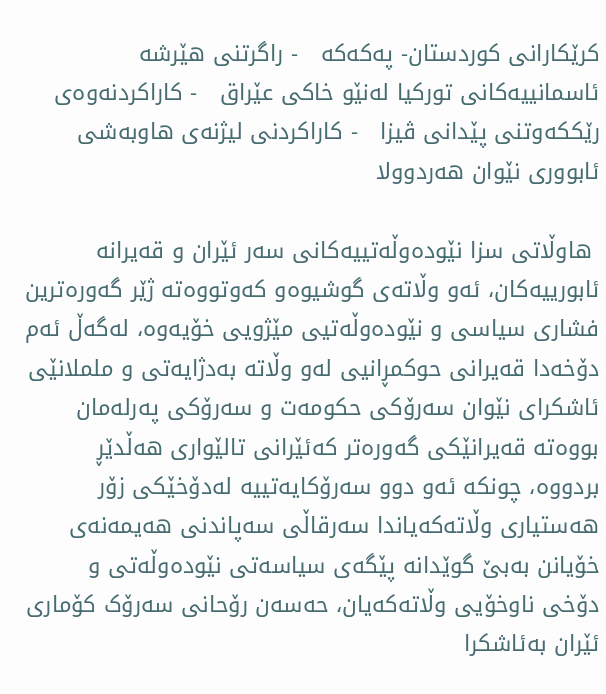کرێکارانى کوردستان- په‌که‌که‌   - راگرتنى هێرشه‌ ئاسمانییه‌کانى تورکیا له‌نێو خاکى عێراق   - کاراکردنه‌وه‌ى رێککه‌وتنى پێدانى ڤیزا   - کاراکردنى لیژنه‌ى هاوبه‌شى ئابوورى نێوان هه‌ردوولا

 هاوڵاتى سزا نێودەوڵەتییەکانی سەر ئێران و قەیرانە ئابورییەکان، ئەو وڵاتەی گوشیوەو کەوتووەتە ژێر گەورەترین فشاری سیاسی و نێودەوڵەتیی مێژویی خۆیەوە، لەگەڵ ئەم دۆخەدا قەیرانی حوکمڕانیی لەو وڵاتە بەدژایەتی و ململانێی ئاشکرای نێوان سەرۆکی حکومەت و سەرۆکی پەرلەمان بووەتە قەیرانێکی گەورەتر کەئێرانی تالێواری هەڵدێڕ بردووە، چونکە ئەو دوو سەرۆکایەتییە لەدۆخێکی زۆر هەستیاری وڵاتەکەیاندا سەرقاڵی سەپاندنی هەیمەنەی خۆیانن بەبێ گوێدانە پێگەی سیاسەتی نێودەوڵەتی و دۆخی ناوخۆیی وڵاتەکەیان، حەسەن رۆحانی سەرۆک کۆماری ئێران بەئاشکرا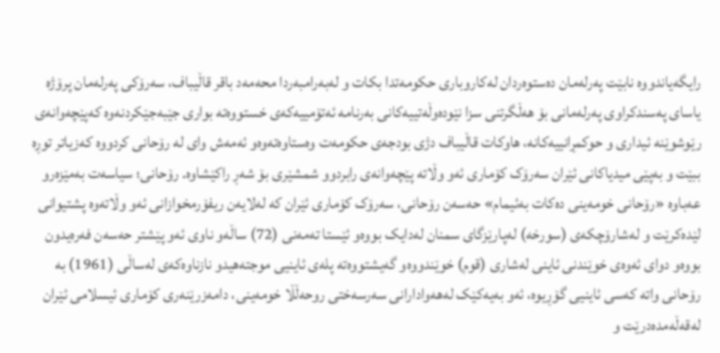رایگەیاندووە نابێت پەرلەمان دەستوەردان لەکاروباری حکومەتدا بکات و لەبەرامبەردا محەمەد باقر قاڵیباف، سەرۆکی پەرلەمان پرۆژە یاسای پەسندکراوی پەرلەمانی بۆ هەڵگرتنی سزا نێودەوڵەتییەکانی بەرنامە ئەتۆمییەکەی خستووەتە بواری جێبەجێکردنەوە کەپێچەوانەی رێوشوێنە ئیداری و حوکمڕانییەکانە، هاوکات قاڵیباف دژی بودجەی حکومەت وەستاوەتەوەو ئەمەش وای لە رۆحانی کردووە کەزیاتر توڕە ببێت و بەپێی میدیاکانی ئێران سەرۆک کۆماری ئەو وڵاتە پێچەوانەی رابردوو شمشێری بۆ شەڕ راکێشاوە. رۆحانی؛ سیاسەت بەمێزەرو عەباوە «رۆحانی خومەینی دەکات بەئیمام» حەسەن رۆحانی، سەرۆک کۆماری ئێران کە لەلایەن ریفۆرمخوازانی ئەو وڵاتەوە پشتیوانی لێدەکرێت و لەشارۆچکەی (سورخە) لەپارێزگای سمنان لەدایک بووەو ئێستا تەمەنی (72) ساڵەو ناوی ئەو پێشتر حەسەن فەرەیدون بووەو دوای ئەوەی خوێندنی ئاینی لەشاری (قوم) خوێندووەو گەیشتووەتە پلەی ئاینیی موجتەهیدو نازناوەکەی لەساڵی (1961) بە رۆحانی واتە کەسی ئاینیی گۆڕیوە، ئەو بەیەکێک لەهەوادارانی سەرسەختی روحەڵڵا خومەینی، دامەزرێنەری کۆماری ئیسلامی ئێران لەقەڵەمدەدرێت و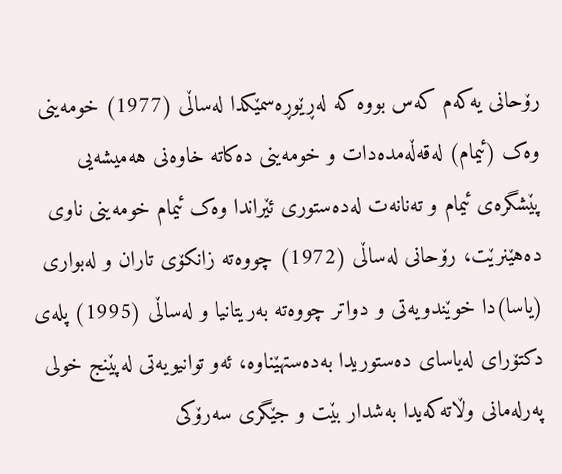رۆحانی یەکەم کەس بووە کە لەڕێوڕەسمێکدا لەساڵی (1977) خومەینی وەک (ئیمام) لەقەڵەمدەدات و خومەینی دەکاتە خاوەنی هەمیشەیی پێشگرەی ئیمام و تەنانەت لەدەستوری ئێراندا وەک ئیمام خومەینی ناوی دەهێنرێت، رۆحانی لەساڵی (1972) چووەتە زانکۆی تاران و لەبواری (یاسا)دا خوێندویەتی و دواتر چووەتە بەریتانیا و لەساڵی (1995) پلەی دکتۆرای لەیاسای دەستوریدا بەدەستهێناوە، ئەو توانیویەتی لەپێنج خولی پەرلەمانی وڵاتەکەیدا بەشدار بێت و جێگری سەرۆکی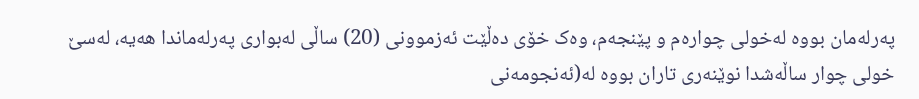پەرلەمان بووە لەخولی چوارەم و پێنجەم، وەک خۆی دەڵێت ئەزموونی (20) ساڵی لەبواری پەرلەماندا هەیە، لەسێ خولی چوار ساڵەشدا نوێنەری تاران بووە لە(ئەنجومەنی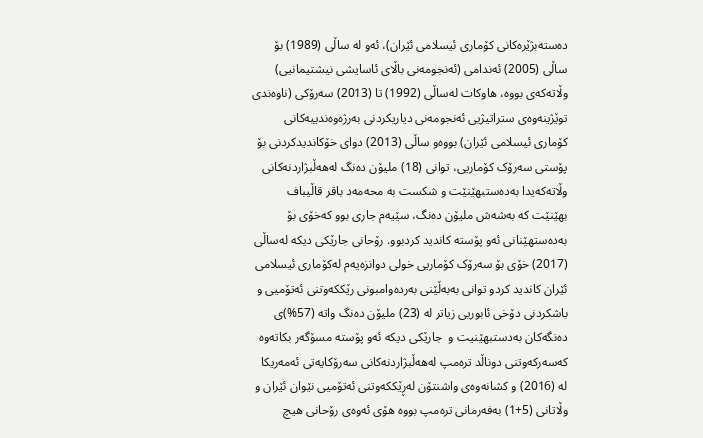دەستەبژێرەکانی کۆماری ئیسلامی ئێران)، ئەو لە ساڵی (1989) بۆ ساڵی (2005) ئەندامی (ئەنجومەنی باڵای ئاسایشی نیشتیمانیی) وڵاتەکەی بووە، هاوکات لەساڵی (1992) تا (2013) سەرۆکی (ناوەندی توێژینەوەی ستراتیژیی ئەنجومەنی دیاریکردنی بەرژەوەندییەکانی کۆماری ئیسلامی ئێران) بووەو ساڵی (2013) دوای خۆکاندیدکردنی بۆ پۆستی سەرۆک کۆماریی، توانی (18) ملیۆن دەنگ لەهەڵبژاردنەکانی وڵاتەکەیدا بەدەستبهێنێت و شکست بە محەمەد باقر قاڵیباف بهێنێت کە بەشەش ملیۆن دەنگ، سێیەم جاری بوو کەخۆی بۆ بەدەستهێنانی ئەو پۆستە کاندید کردبوو. رۆحانی جارێکی دیکە لەساڵی (2017) خۆی بۆ سەرۆک کۆماریی خولی دوانزەیەم لەکۆماری ئیسلامی ئێران کاندید کردو توانی بەبەڵێنی بەردەوامبونی رێککەوتنی ئەتۆمیی و باشکردنی دۆخی ئابوریی زیاتر لە (23) ملیۆن دەنگ واتە (57%)ی دەنگەکان بەدستبهێنیت و  جارێکی دیکە ئەو پۆستە مسۆگەر بکاتەوە کەسەرکەوتنی دوناڵد ترەمپ لەهەڵبژاردنەکانی سەرۆکایەتی ئەمەریکا لە (2016) و کشانەوەی واشنتۆن لەڕێککەوتنی ئەتۆمیی نێوان ئێران و وڵاتانی (5+1) بەفەرمانی ترەمپ بووە هۆی ئەوەی رۆحانی هیچ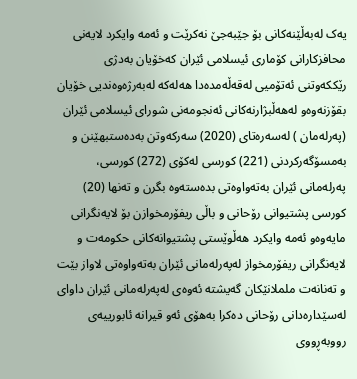یەک لەبەڵێنەکانی بۆ جێبەجێ نەکرێت و ئەمە وایکرد لایەنی محافزکارانی کۆماری ئیسلامی ئێران کەخۆیان بەدژی رێککەوتنی ئەتۆمیی لەقەڵەمدەدا هەلەکە لەبەرژەوەندیی خۆیان بقۆزنەوەو لەهەڵبژارنەکانی ئەنجومەنی شورای ئیسلامی ئێران (پەرلەمان ) لەسەرەتای (2020) سەرکەوتن بەدەستبهێنن و بەمسۆگەرکردنی (221) کورسی لەکۆی (272) کورسی، پەرلەمانی ئێران بەتەواوەتی بدەستەوە بگرن و تەنها (20) کورسی پشتیوانی رۆحانی و باڵی ریفۆرمخوازن بۆ لایەنگرانی مایەوەو ئەمە وایکرد هەڵوێستی پشتیوانەکانی حکومەت و لایەنگرانی ریفۆرمخواز لەپەرلەمانی ئێران بەتەواوەتی لاواز بێت و تەنانەت ململانێکان گەیشتە ئەوەی لەپەرلەمانی ئێران داوای لەسێدارەدانی رۆحانی دەکرا بەهۆی ئەو قیرانە ئابورییەی رووبەڕووی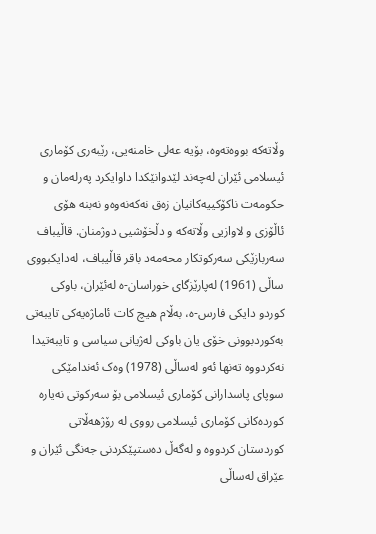وڵاتەکە بووەتەوە، بۆیە عەلی خامنەیی، رێبەری کۆماری ئیسلامی ئێران لەچەند لێدوانێکدا داوایکرد پەرلەمان و حکومەت ناکۆکییەکانیان زەق نەکەنەوەو نەبنە هۆی ئاڵۆزی و لاوازیی وڵاتەکە و دڵخۆشیی دوژمنان. قاڵیباف سەربازێکی سەرکوتکار محەمەد باقر قاڵیباف، لەدایکبووی ساڵی (1961) لەپارێزگای خوراسان-ە لەئێران، باوکی کوردو دایکی فارس-ە، بەڵام هیچ کات ئاماژەیەکی تایبەتی بەکوردبوونی خۆی یان باوکی لەژیانی سیاسی و تایبەتیدا نەکردووە تەنها ئەو لەساڵی (1978) وەک ئەندامێکی سوپای پاسدارانی کۆماری ئیسلامی بۆ سەرکوتی نەیارە کوردەکانی کۆماری ئیسلامی رووی لە رۆژهەڵاتی کوردستان کردووە و لەگەڵ دەستپێکردنی جەنگی ئێران و عێراق لەساڵی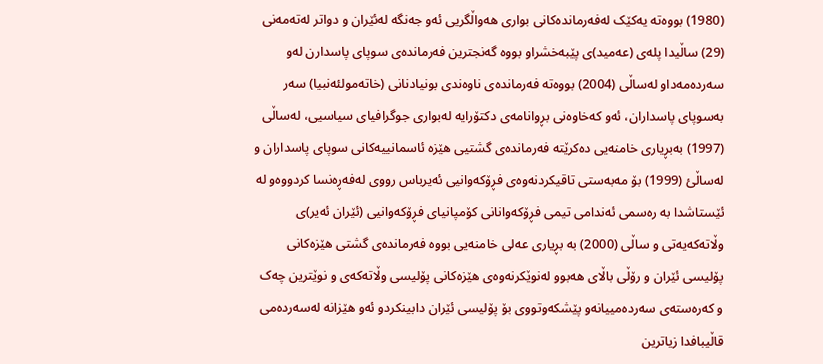(1980) بووەتە یەکێک لەفەرماندەکانی بواری هەواڵگریی ئەو جەنگە لەئێران و دواتر لەتەمەنی (29) ساڵیدا پلەی (عەمید)ی پێبەخشراو بووە گەنجترین فەرماندەی سوپای پاسدارن لەو سەردەمەداو لەساڵی (2004) بووەتە فەرماندەی ناوەندی بونیادنانی (خاتەمولئەنبیا) سەر بەسوپای پاسداران، ئەو کەخاوەنی بڕوانامەی دکتۆرایە لەبواری جوگرافیای سیاسیی، لەساڵی (1997) بەبڕیاری خامنەیی دەکرێتە فەرماندەی گشتیی هێزە ئاسمانییەکانی سوپای پاسداران و لەساڵئ (1999) بۆ مەبەستی تاقیکردنەوەی فڕۆکەوانیی ئەیرباس رووی لەفەڕەنسا کردووەو لە ئێستاشدا بە رەسمی ئەندامی تیمی فڕۆکەوانانی کۆمپانیای فڕۆکەوانیی (ئێران ئەیر)ی وڵاتەکەیەتی و ساڵی (2000) بە بڕیاری عەلی خامنەیی بووە فەرماندەی گشتی هێزەکانی پۆلیسی ئێران و رۆڵی باڵای هەبوو لەنوێکرنەوەی هێزەکانی پۆلیسی وڵاتەکەی و نوێترین چەک و کەرەستەی سەردەمییانەو پێشکەوتووی بۆ پۆلیسی ئێران دابینکردو ئەو هێزانە لەسەردەمی قاڵیبافدا زیاترین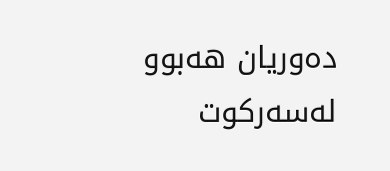دەوریان هەبوو لەسەرکوت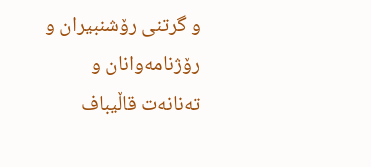و گرتنی رۆشنبیران و رۆژنامەوانان و تەنانەت قاڵیباف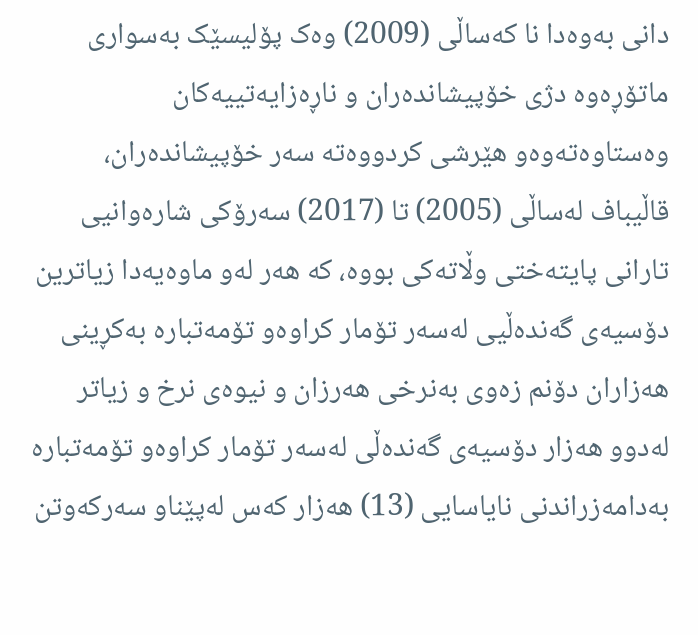دانی بەوەدا نا کەساڵی (2009) وەک پۆلیسێک بەسواری ماتۆڕەوە دژی خۆپیشاندەران و ناڕەزایەتییەکان وەستاوەتەوەو هێرشی کردووەتە سەر خۆپیشاندەران، قاڵیباف لەساڵی (2005) تا (2017) سەرۆکی شارەوانیی تارانی پایتەختی وڵاتەکی بووە، کە هەر لەو ماوەیەدا زیاترین دۆسیەی گەندەڵیی لەسەر تۆمار کراوەو تۆمەتبارە بەکڕینی هەزاران دۆنم زەوی بەنرخی هەرزان و نیوەی نرخ و زیاتر لەدوو هەزار دۆسیەی گەندەڵی لەسەر تۆمار کراوەو تۆمەتبارە بەدامەزراندنی نایاسایی (13) هەزار کەس لەپێناو سەرکەوتن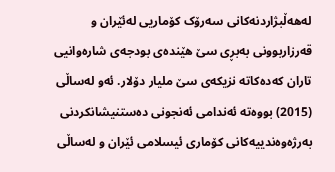لەهەڵبژاردنەکانی سەرۆک کۆماریی لەئێران و قەرزاربوونی بەبڕی سێ هێندەی بودجەی شارەوانیی تاران کەدەکاتە نزیکەی سێ ملیار دۆلار. ئەو لەساڵی (2015) بووەتە ئەندامی ئەنجونی دەستنیشانکردنی بەرژەوەندییەکانی کۆماری ئیسلامی ئێران و لەساڵی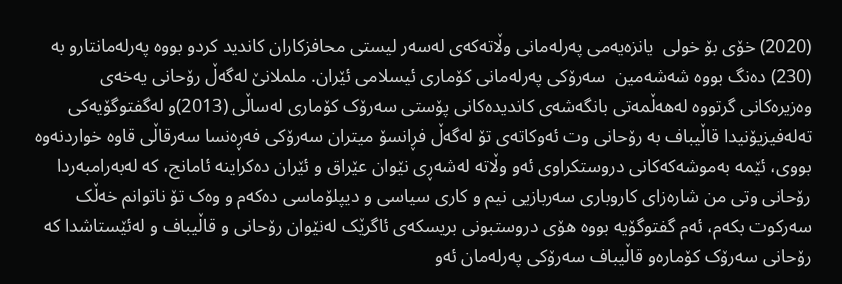(2020) خۆی بۆ خولی  یانزەیەمی پەرلەمانی وڵاتەکەی لەسەر لیستی محافزکاران کاندید کردو بووە پەرلەمانتارو بە (230) دەنگ بووە شەشەمین  سەرۆکی پەرلەمانی کۆماری ئیسلامی ئێران. ململانێ لەگەڵ رۆحانی یەخەی وەزیرەکانی گرتووە لەهەڵمەتی بانگەشەی کاندیدەکانی پۆستی سەرۆک کۆماری لەساڵی (2013)و لەگفتوگۆیەکی تەلەفیزیۆنیدا قاڵیباف بە رۆحانی وت ئەوکاتەی تۆ لەگەڵ فڕانسۆ میتران سەرۆکی فەڕەنسا سەرقاڵی قاوە خواردنەوە بووی، ئێمە بەموشەکەکانی دروستکراوی ئەو وڵاتە لەشەڕی نێوان عێراق و ئێران دەکراینە ئامانج، کە لەبەرامبەردا رۆحانی وتی من شارەزای کاروباری سەربازیی نیم و کاری سیاسی و دیپلۆماسی دەکەم و وەک تۆ ناتوانم خەڵک سەرکوت بکەم، ئەم گفتوگۆیە بووە هۆی دروستبونی بریسکەی ئاگرێک لەنێوان رۆحانی و قاڵیباف و لەئێستاشدا کە رۆحانی سەرۆک کۆمارەو قاڵیباف سەرۆکی پەرلەمان ئەو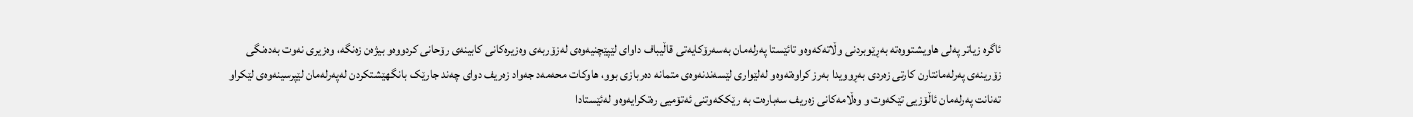ئاگرە زیاتر پەلی هاویشتووەتە بەڕێوبردنی وڵاتەکەوەو تائێستا پەرلەمان بەسەرۆکایەتی قاڵیباف داوای لێپێچنیەوەی لەزۆربەی وەزیرەکانی کابینەی رۆحانی کردووەو بیژەن زەنگە، وەزیری نەوت بەدەنگی زۆرینەی پەرلەمانتارن کارتی زەردی بەڕوویدا بەرز کراوەتەوەو لەلێواری لێسەندنەوەی متمانە دەربازی بوو، هاوکات محەمەد جەواد زەریف دوای چەند جارێک بانگهێشتکردن لەپەرلەمان لێپرسینەوەی لێکراو تەنانت پەرلەمان ئاڵۆزیی تێکەوت و وەڵامەکانی زەریف سەبارەت بە رێککەوتنی ئەتۆمیی رەتکرایەوەو لەئێستادا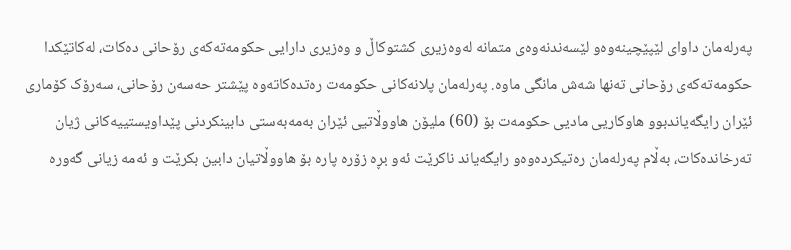پەرلەمان داوای لێپێچینەوەو لێسەندنەوەی متمانە لەوەزیری کشتوکاڵ و وەزیری دارایی حکومەتەکەی رۆحانی دەکات، لەکاتێکدا حکومەتەکەی رۆحانی تەنها شەش مانگی ماوە. پەرلەمان پلانەکانی حکومەت رەتدەکاتەوە پێشتر حەسەن رۆحانی، سەرۆک کۆماری ئێران رایگەیاندبوو هاوکاریی مادیی حکومەت بۆ (60) ملیۆن هاووڵاتیی ئێران بەمەبەستی دابینکردنی پێداویستییەکانی ژیان تەرخاندەکات، بەڵام پەرلەمان رەتیکردەوەو رایگەیاند ناکرێت ئەو بڕە زۆرە پارە بۆ هاووڵاتیان دابین بکرێت و ئەمە زیانی گەورە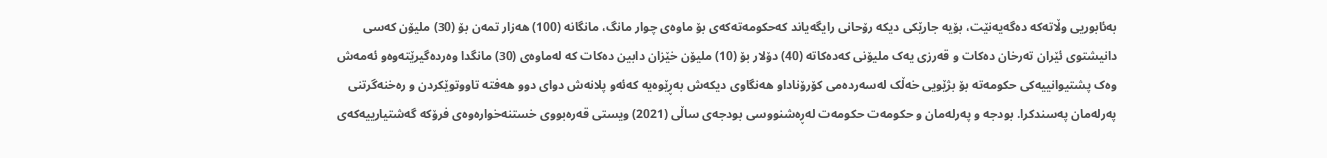بەئابوریی وڵاتەکە دەگەیەنێت، بۆیە جارێکی دیکە رۆحانی رایگەیاند کەحکومەتەکەی بۆ ماوەی چوار مانگ، مانگانە (100) هەزار تمەن بۆ (30) ملیۆن کەسی دانیشتوی ئێران تەرخان دەکات و قەرزی یەک ملیۆنی کەدەکاتە (40) دۆلار بۆ (10) ملیۆن خێزان دابین دەکات کە لەماوەی (30) مانگدا وەردەگیرێتەوەو ئەمەش وەک پشتیوانییەکی حکومەتە بۆ بژێویی خەڵک لەسەردەمی کۆرۆناداو هەنگاوی دیکەش بەڕێوەیە کەئەو پلانەش دوای دوو هەفتە تاووتوێکردن و رەخنەگرتنی پەرلەمان پەسندکرا. بودجە و پەرلەمان و حکومەت حکومەت لەڕەشنووسی بودجەی ساڵی (2021) ویستی قەرەبووی خستنەخوارەوەی فرۆکە گەشتیارییەکەی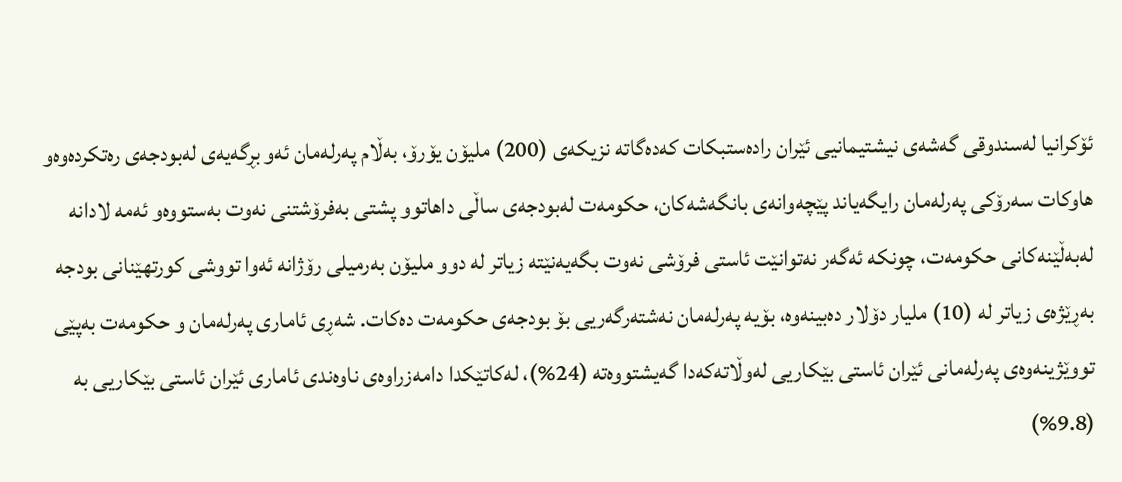ئۆکرانیا لەسندوقی گەشەی نیشتیمانیی ئێران رادەستبکات کەدەگاتە نزیکەی (200) ملیۆن یۆرۆ، بەڵام پەرلەمان ئەو بڕگەیەی لەبودجەی رەتکردەوەو هاوکات سەرۆکی پەرلەمان رایگەیاند پێچەوانەی بانگەشەکان، حکومەت لەبودجەی ساڵی داهاتوو پشتی بەفرۆشتنی نەوت بەستووەو ئەمە لادانە لەبەڵێنەکانی حکومەت، چونکە ئەگەر نەتوانێت ئاستی فرۆشی نەوت بگەیەنێتە زیاتر لە دوو ملیۆن بەرمیلی رۆژانە ئەوا تووشی کورتهێنانی بودجە بەڕێژەی زیاتر لە (10) ملیار دۆلار دەبینەوە، بۆیە پەرلەمان نەشتەرگەریی بۆ بودجەی حکومەت دەکات. شەڕی ئاماری پەرلەمان و حکومەت بەپێی تووێژینەوەی پەرلەمانی ئێران ئاستی بێکاریی لەوڵاتەکەدا گەیشتووەتە (24%)، لەکاتێکدا دامەزراوەی ناوەندی ئاماری ئێران ئاستی بێکاریی بە (9.8%)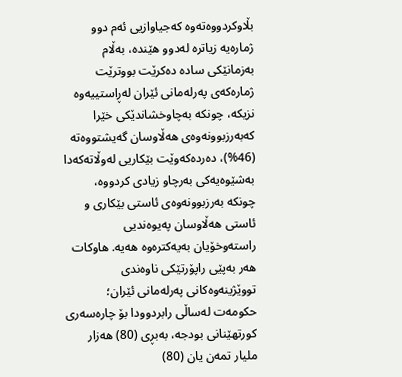بڵاوکردووەتەوە کەجیاوازیی ئەم دوو ژمارەیە زیاترە لەدوو هێندە، بەڵام بەزمانێکی سادە دەکرێت بووترێت ژمارەکەی پەرلەمانی ئێران لەڕاستییەوە نزیکە، چونکە بەچاوخشاندێکی خێرا کەبەرزبوونەوەی هەڵاوسان گەیشتووەتە (46%)، دەردەکەوێت بێکاریی لەوڵاتەکەدا بەشێوەیەکی بەرچاو زیادی کردووە، چونکە بەرزبوونەوەی ئاستی بێکاری و ئاستی هەڵاوسان پەیوەندیی راستەوخۆیان بەیەکترەوە هەیە. هاوکات هەر بەپێی راپۆرتێکی ناوەندی تووێژینەوەکانی پەرلەمانی ئێران؛ حکومەت لەساڵی رابردوودا بۆ چارەسەری کورتهێنانی بودجە، بەبڕی (80) هەزار ملیار تمەن یان (80)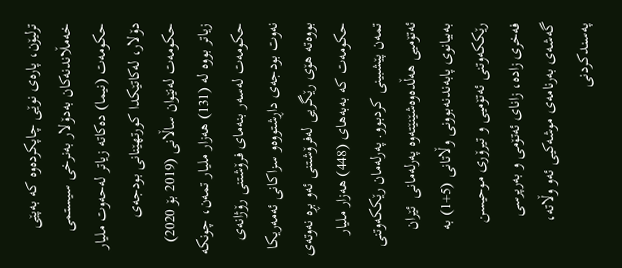ترلیۆن، پارەی نوێی چاپکردەوە کە بەپێی خەمڵاندنەکان بەدۆلار بەنرخی سیستمی حکومەت (نیما) دەکاتە زیاتر لەحەوت ملیار دۆلار، لەکاتێکدا کورتهێنانی بودجەی حکومەت لەنێوان ساڵانی (2019 بۆ 2020) زیاتر بووە لە (131) هەزار ملیار تمەن، چونکە حکومەت لەسەر بنەمای فرۆشتنی رۆژانەی نەوت بودجەی داڕشتووەو سزاکانی ئەمەریکا بووەتە هۆی رێگریی لەفرۆشتنی ئەو بڕە نەوتەی حکومەت کە بەبەهای (448) هەزار ملیار تمەن پێشبینی کردبوو. پەرلەمان رێککەوتنی ئەتۆمیی هەڵدەوەشێنێتەوە پەرلەمانی  ئێران بەبیانوی پابەندنەبوونی وڵاتانی (5+1) بە رێککەوتنی ئەتۆمیی و تیرۆری موحیسن فەخری زادە، زانای ئەتۆمی و بەرپرسی گەشەی بەرنامەی موشەکیی ئەو وڵاتە، پەسندکردنی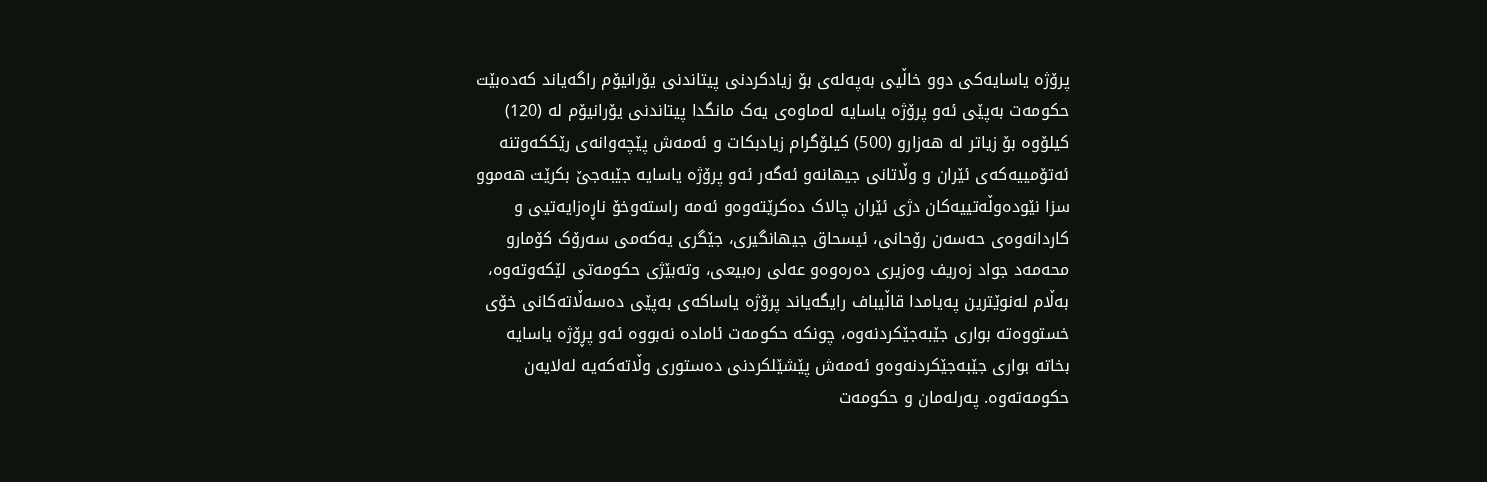پرۆژە یاسایەکی دوو خاڵیی بەپەلەی بۆ زیادکردنی پیتاندنی یۆرانیۆم راگەیاند کەدەبێت حکومەت بەپێی ئەو پرۆژە یاسایە لەماوەی یەک مانگدا پیتاندنی یۆرانیۆم لە (120) کیلۆوە بۆ زیاتر لە هەزارو (500) کیلۆگرام زیادبکات و ئەمەش پێچەوانەی رێککەوتنە ئەتۆمییەکەی ئێران و وڵاتانی جیهانەو ئەگەر ئەو پرۆژە یاسایە جێبەجێ بکرێت هەموو سزا نێودەوڵەتییەکان دژی ئێران چالاک دەکرێتەوەو ئەمە راستەوخۆ ناڕەزایەتیی و کاردانەوەی حەسەن رۆحانی، ئیسحاق جیهانگیری، جێگری یەکەمی سەرۆک کۆمارو محەمەد جواد زەریف وەزیری دەرەوەو عەلی رەبیعی، وتەبێژی حکومەتی لێکەوتەوە، بەڵام لەنوێترین پەیامدا قاڵیباف رایگەیاند پرۆژە یاساکەی بەپێی دەسەڵاتەکانی خۆی خستووەتە بواری جێبەجێکردنەوە، چونکە حکومەت ئامادە نەبووە ئەو پڕۆژە یاسایە بخاتە بواری جێبەجێکردنەوەو ئەمەش پێشێلکردنی دەستوری وڵاتەکەیە لەلایەن حکومەتەوە. پەرلەمان و حکومەت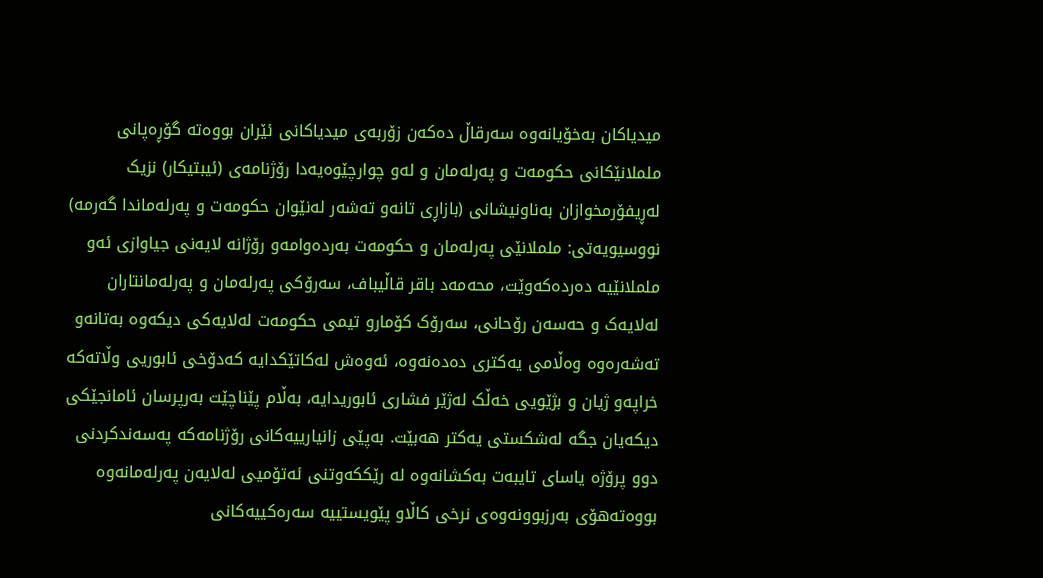میدیاکان بەخۆیانەوە سەرقاڵ دەکەن زۆربەی میدیاکانی ئێران بووەتە گۆڕەپانی ململانێکانی حکومەت و پەرلەمان و لەو چوارچێوەیەدا رۆژنامەی (ئیبتیکار) نزیک لەڕیفۆرمخوازان بەناونیشانی (بازاڕی تانەو تەشەر لەنێوان حکومەت و پەرلەماندا گەرمە) نووسیویەتی: ململانێی پەرلەمان و حکومەت بەردەوامەو رۆژانە لایەنی جیاوازی ئەو ململانێیە دەردەکەوێت، محەمەد باقر قاڵیباف، سەرۆکی پەرلەمان و پەرلەمانتاران لەلایەک و حەسەن رۆحانی، سەرۆک کۆمارو تیمی حکومەت لەلایەکی دیکەوە بەتانەو تەشەرەوە وەڵامی یەکتری دەدەنەوە، ئەوەش لەکاتێکدایە کەدۆخی ئابوریی وڵاتەکە خراپەو ژیان و بژێویی خەڵک لەژێر فشاری ئابوریدایە، بەڵام پێناچێت بەرپرسان ئامانجێکی دیکەیان جگە لەشکستی یەکتر هەبێت. بەپێی زانیارییەکانی رۆژنامەکە پەسەندکردنی دوو پرۆژە یاسای تایبەت بەکشانەوە لە رێککەوتنی ئەتۆمیی لەلایەن پەرلەمانەوە بووەتەهۆی بەرزبوونەوەی نرخی کاڵاو پێویستییە سەرەکییەکانی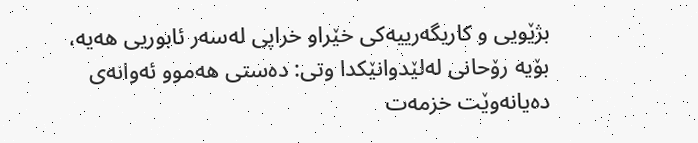بژێویی و کاریگەرییەکی خێراو خراپی لەسەر ئابوریی هەیە، بۆیە رۆحانی لەلێدوانێکدا وتی: دەستی هەموو ئەوانەی دەیانەوێت خزمەت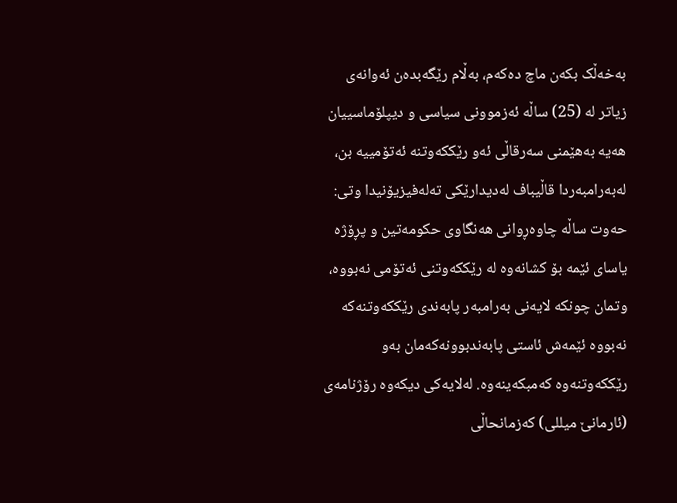بەخەڵک بکەن ماچ دەکەم، بەڵام رێگەبدەن ئەوانەی زیاتر لە (25) ساڵە ئەزموونی سیاسی و دیپلۆماسییان هەیە بەهێمنی سەرقاڵی ئەو رێککەوتنە ئەتۆمییە بن، لەبەرامبەردا قاڵیباف لەدیدارێکی تەلەفیزیۆنیدا وتی: حەوت ساڵە چاوەڕوانی هەنگاوی حکومەتین و پڕۆژە یاسای ئێمە بۆ کشانەوە لە رێککەوتنی ئەتۆمی نەبووە، وتمان چونکە لایەنی بەرامبەر پابەندی رێککەوتنەکە نەبووە ئێمەش ئاستی پابەندبوونەکەمان بەو رێککەوتنەوە کەمبکەینەوە. لەلایەکی دیکەوە رۆژنامەی (ئارمانێ میللی) کەزمانحاڵی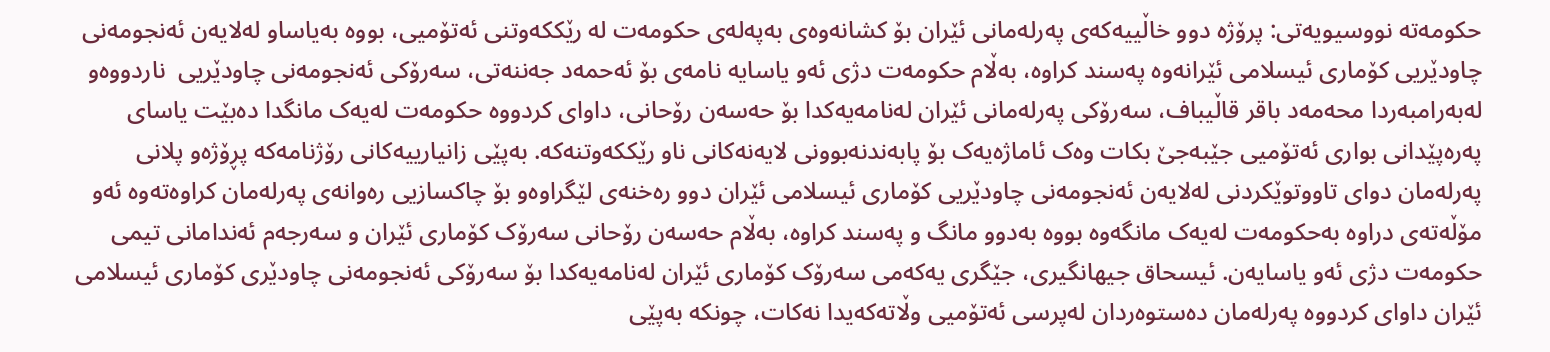حکومەتە نووسیویەتی: پرۆژە دوو خاڵییەکەی پەرلەمانی ئێران بۆ کشانەوەی بەپەلەی حکومەت لە رێککەوتنی ئەتۆمیی، بووە بەیاساو لەلایەن ئەنجومەنی چاودێریی کۆماری ئیسلامی ئێرانەوە پەسند کراوە، بەڵام حکومەت دژی ئەو یاسایە نامەی بۆ ئەحمەد جەننەتی، سەرۆکی ئەنجومەنی چاودێریی  ناردووەو لەبەرامبەردا محەمەد باقر قاڵیباف، سەرۆکی پەرلەمانی ئێران لەنامەیەکدا بۆ حەسەن رۆحانی، داوای کردووە حکومەت لەیەک مانگدا دەبێت یاسای پەرەپێدانی بواری ئەتۆمیی جێبەجێ بکات وەک ئاماژەیەک بۆ پابەندنەبوونی لایەنەکانی ناو رێککەوتنەکە. بەپێی زانیارییەکانی رۆژنامەکە پڕۆژەو پلانی پەرلەمان دوای تاووتوێکردنی لەلایەن ئەنجومەنی چاودێریی کۆماری ئیسلامی ئێران دوو رەخنەی لێگراوەو بۆ چاکسازیی رەوانەی پەرلەمان کراوەتەوە ئەو مۆڵەتەی دراوە بەحکومەت لەیەک مانگەوە بووە بەدوو مانگ و پەسند کراوە، بەڵام حەسەن رۆحانی سەرۆک کۆماری ئێران و سەرجەم ئەندامانی تیمی حکومەت دژی ئەو یاسایەن. ئیسحاق جیهانگیری، جێگری یەکەمی سەرۆک کۆماری ئێران لەنامەیەکدا بۆ سەرۆکی ئەنجومەنی چاودێری کۆماری ئیسلامی ئێران داوای کردووە پەرلەمان دەستوەردان لەپرسی ئەتۆمیی وڵاتەکەیدا نەکات، چونکە بەپێی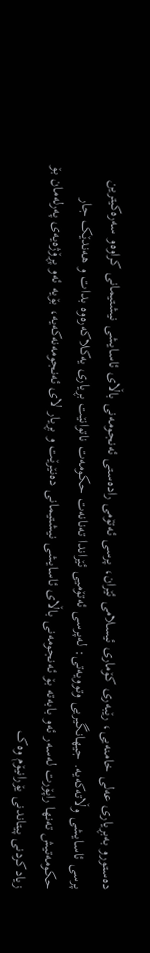دەستورو بەبڕیاری عەلی خامنەیی، رێبەری کۆماری ئیسلامی ئێران، پرسی ئەتۆمی رادەستی ئەنجومەنی باڵای ئاسایشی نیشتیمانی کراوەو سەرەکیترین پرسی ئاسایشی وڵاتەکەیە. جیهانگیریی وتوویەتی: لەپرسی ئەتۆمیی ئێراندا تەنانەت حکومەت ناتوانێت بڕیاری یەکلاکەرەوە بدات و هەندێک جار حکومەتیش تەنها راپۆرت لەسەر ئەو بابەتە بۆ ئەنجومەنی باڵای ئاسایشی نیشتیمانی دەنێرێت و بڕیار لای ئەنجومەنەکەیە، بۆیە ئەو پڕۆژەیەی پەرلەمان بۆ زیادکردنی پیتاندنی یۆرانیۆم وەک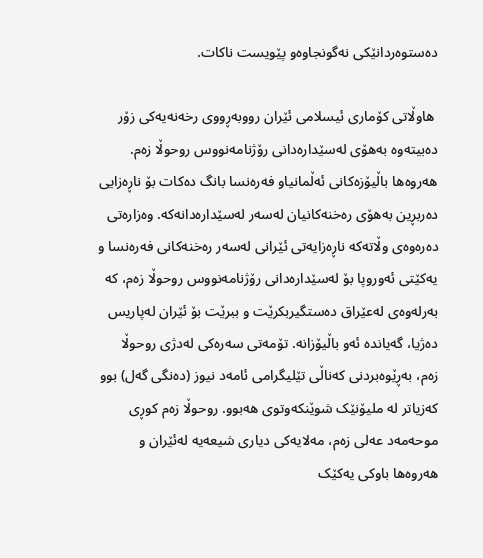دەستوەردانێکی نەگونجاوەو پێویست ناکات.

 هاوڵاتى کۆماری ئیسلامی ئێران رووبەڕووی رخەنەیەکی زۆر دەبیتەوە بەھۆی لەسێدارەدانی رۆژنامەنووس روحوڵا زەم. هەروەها باڵیۆزەکانی ئەڵمانیاو فەرەنسا بانگ دەکات بۆ ناڕەزایی دەربڕین بەهۆی رەخنەکانیان لەسەر لەسێدارەدانەکە. وەزارەتی دەرەوەی وڵاتەکە ناڕەزایەتی ئێرانی لەسەر رەخنەکانی فەرەنسا و یەکێتی ئەوروپا بۆ لەسێدارەدانی رۆژنامەنووس روحوڵا زەم، کە بەرلەوەی لەعێراق دەستگیربکرێت و ببرێت بۆ ئێران لەپاریس دەژیا، گەیاندە ئەو باڵیۆزانە. تۆمەتی سەرەکی لەدژی روحوڵا زەم، بەڕێوەبردنی کەناڵی تێلیگرامی ئامەد نیوز (دەنگی گەل) بوو کەزیاتر لە ملیۆنێک شوێنکەوتوی هەبوو. روحوڵا زەم کوڕی موحەمەد عەلی زەم، مەلایەکی دیاری شیعەیە لەئێران و هەروەها باوکی یەکێک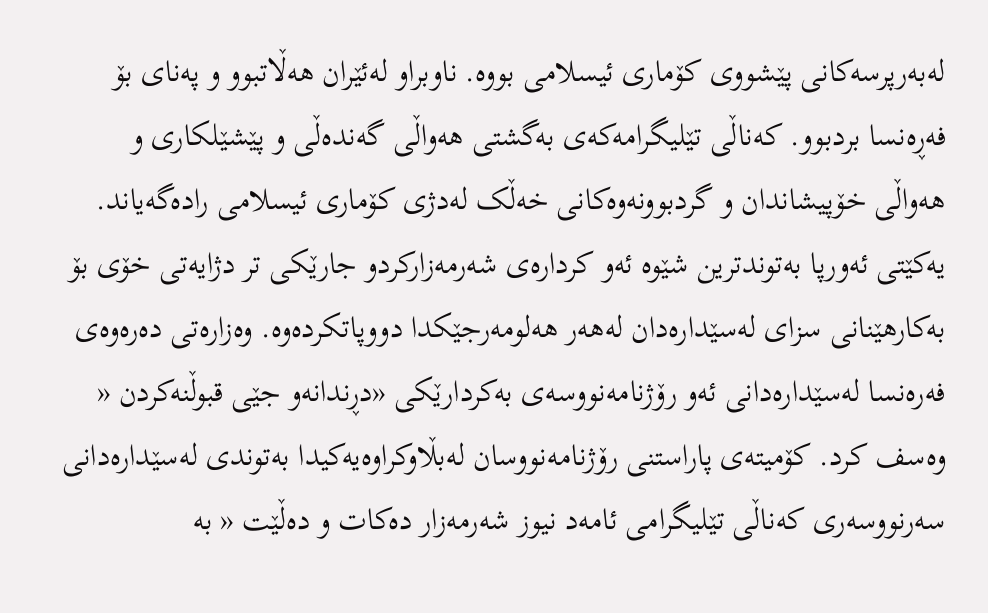لەبەرپرسەکانی پێشووی کۆماری ئیسلامی بووە. ناوبراو لەئێران هەڵاتبوو و پەنای بۆ فەڕەنسا بردبوو. کەناڵی تێلیگرامەکەی بەگشتی هەواڵی گەندەڵی و پێشێلکاری و هەواڵی خۆپیشاندان و گردبوونەوەکانی خەڵک لەدژی کۆماری ئیسلامی رادەگەیاند. یەکێتی ئەورپا بەتوندترین شێوە ئەو کردارەی شەرمەزارکردو جارێکی تر دژایەتی خۆی بۆ بەکارهێنانی سزای لەسێدارەدان لەهەر هەلومەرجێکدا دووپاتکردەوە. وەزارەتی دەرەوەی فەرەنسا لەسێدارەدانی ئەو رۆژنامەنووسەی بەکردارێکی «دڕندانەو جێی قبوڵنەکردن « وەسف کرد. کۆمیتەی پاراستنی رۆژنامەنووسان لەبڵاوکراوەیەکیدا بەتوندی لەسێدارەدانی سەرنووسەری کەناڵی تێلیگرامی ئامەد نیوز شەرمەزار دەکات و دەڵێت « بە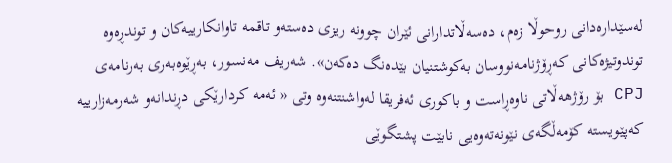لەسێدارەدانی روحوڵا زەم، دەسەڵاتدارانی ئێران چوونە ریزی دەستەو تاقمە تاوانکارییەکان و توندڕەوە توندوتیژەکانی کەڕۆژنامەنووسان بەکوشتنیان بێدەنگ دەکەن». شەریف مەنسور، بەڕێوەبەری بەرنامەی CPJ بۆ رۆژهەڵاتی ناوەڕاست و باکوری ئەفریقا لەواشنتنەوە وتی « ئەمە کردارێکی دڕندانەو شەرمەزارییە کەپێویستە کۆمەڵگەی نێونەتەوەیی نابێت پشتگوێی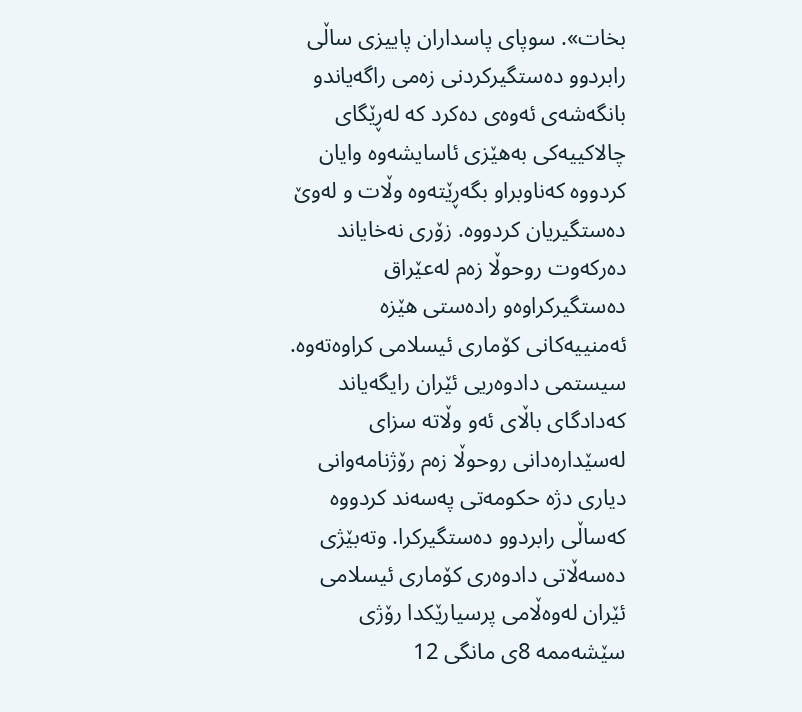بخات». سوپای پاسداران پاییزی ساڵی رابردوو دەستگیرکردنی زەمی راگەیاندو بانگەشەی ئەوەی دەکرد کە لەڕێگای چالاکییەکی بەهێزی ئاسایشەوە وایان کردووە کەناوبراو بگەڕێتەوە وڵات و لەوێ دەستگیریان کردووە. زۆری نەخایاند دەرکەوت روحوڵا زەم لەعێراق دەستگیرکراوەو رادەستی هێزە ئەمنییەکانی کۆماری ئیسلامی کراوەتەوە. سیستمی دادوەریی ئێران رایگەیاند کەدادگای باڵای ئەو وڵاتە سزای لەسێدارەدانی روحوڵا زەم رۆژنامەوانی دیاری دژە حکومەتی پەسەند کردووە کەساڵی رابردوو دەستگیرکرا. وتەبێژی دەسەڵاتی دادوەری کۆماری ئیسلامی ئێران لەوەڵامی پرسیارێکدا رۆژی سێشەممە 8ی مانگی 12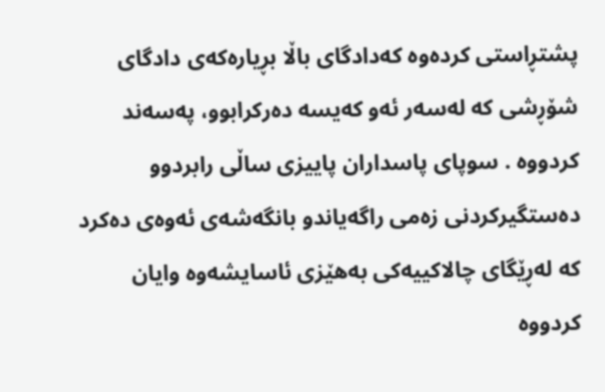پشتڕاستی کردەوە کەدادگای باڵا بڕیارەکەی دادگای شۆڕشی کە لەسەر ئەو کەیسە دەرکرابوو، پەسەند کردووە . سوپای پاسداران پاییزی ساڵی رابردوو دەستگیرکردنی زەمی راگەیاندو بانگەشەی ئەوەی دەکرد کە لەڕێگای چالاکییەکی بەهێزی ئاسایشەوە وایان کردووە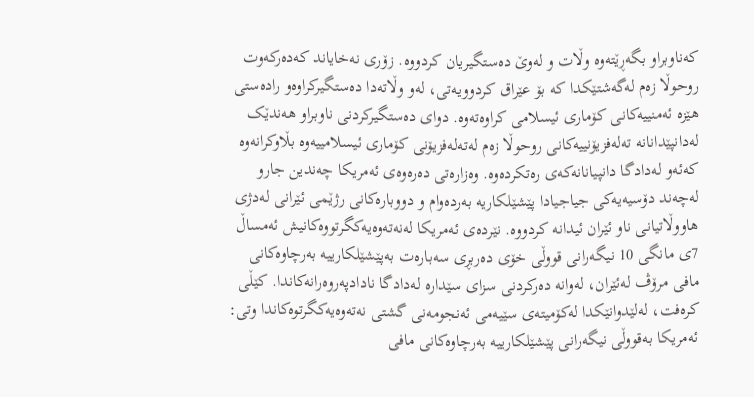کەناوبراو بگەڕێتەوە وڵات و لەوێ دەستگیریان کردووە. زۆری نەخایاند کەدەرکەوت روحوڵا زەم لەگەشتێکدا کە بۆ عێراق کردوویەتی، لەو وڵاتەدا دەستگیرکراوەو رادەستی هێزە ئەمنییەکانی کۆماری ئیسلامی کراوەتەوە. دوای دەستگیرکردنی ناوبراو هەندێک لەدانپێدانانە تەلەفزیۆنییەکانی روحوڵا زەم لەتەلەفزیۆنی کۆماری ئیسلامییەوە بڵاوکرانەوە کەئەو لەدادگا دانپیانانەکەی رەتکردەوە. وەزارەتی دەرەوەی ئەمریکا چەندین جارو لەچەند دۆسیەیەکی جیاجیادا پێشێلکاریە بەردەوام و دووبارەکانی رژێمی ئێرانی لەدژی هاووڵاتیانی ناو ئێران ئیدانە کردووە. نێردەی ئەمریکا لەنەتەوەیەکگرتووەکانیش ئەمساڵ 7ی مانگی 10 نیگەرانی قووڵی خۆی دەربڕی سەبارەت بەپێشێلکارییە بەرچاوەکانی مافی مرۆڤ لەئێران، لەوانە دەرکردنی سزای سێدارە لەدادگا نادادپەروەرانەکاندا. کێڵی کرەفت، لەلێدوانێکدا لەکۆمیتەی سێیەمی ئەنجومەنی گشتی نەتەوەیەکگرتوەکاندا وتی: ئەمریکا بەقووڵی نیگەرانی پێشێلکارییە بەرچاوەکانی مافی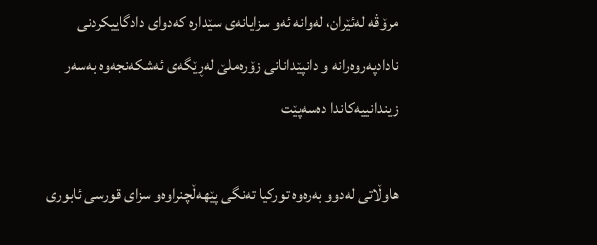مرۆڤە لەئێران، لەوانە ئەو سزایانەی سێدارە کەدوای دادگاییکردنی نادادپەروەرانە و دانپێدانانی زۆرەملێ لەڕێگەی ئەشکەنجەوە بەسەر زیندانییەکاندا دەسەپێت

هاوڵاتى لەدوو بەرەوە تورکیا تەنگی پێهەڵچنراوەو سزای قورسی ئابوری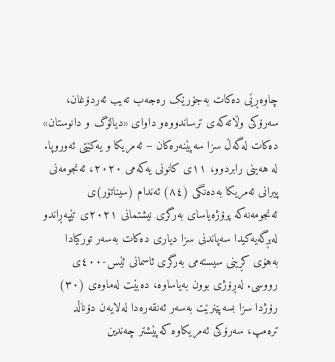چاوەڕێی دەکات بەجۆرێک رەجەب تەیب ئەردۆغان، سەرۆکی وڵاتەکەی ترساندووەو داوای «دیالۆگ و دانوستان» دەکات لەگەڵ سزا سەپێنەرەکان – ئەمریکا و یەکێتی ئەوروپا. لە هەینی رابردوو، ١١ی کانونی یەکەمی ٢٠٢٠، ئەنجومەنی پیرانی ئەمریکا بەدەنگی (٨٤) ئەندام (سیناتۆر)ی ئەنجومەنەکە پرۆژەیاسای بەرگری نیشتمانی ٢٠٢١ی تێپەڕاندو لەبڕگەیەکیدا سەپاندنی سزا دیاری دەکات بەسەر تورکیادا بەهۆی کڕینی سیستەمی بەرگری ئاسمانی ئێس-٤٠٠ی رووسی. لەڕۆژی بوون بەیاساوە، دەبێت لەماوەی (٣٠) رۆژدا سزا بسەپێنرێت بەسەر ئەنقەرەدا لەلایەن دۆناڵد ترەمپ، سەرۆکی ئەمریکاوە کەپێشتر چەندین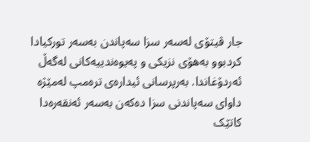جار ڤیتۆی لەسەر سزا سەپاندن بەسەر تورکیادا کردبوو بەهۆی نزیکی و پەیوەندییەکانی لەگەڵ ئەردۆغاندا. بەرپرسانی ئیدارەی ترەمپ لەمێژە داوای سەپاندنی سزا دەکەن بەسەر ئەنقەرەدا کاتێک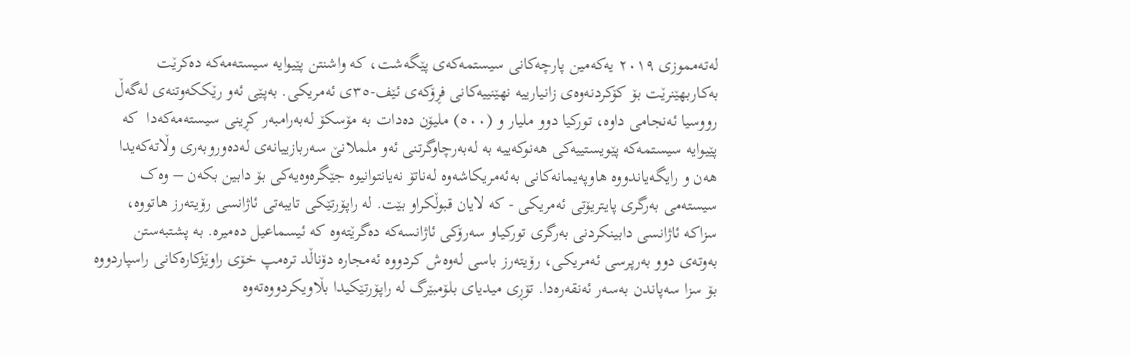لەتەمموزی ٢٠١٩ یەکەمین پارچەکانی سیستمەکەی پێگەشت، کە واشنتن پێیوایە سیستەمەکە دەکرێت بەکاربهێنرێت بۆ کۆکردنەوەی زانیارییە نهێنییەکانی فڕۆکەی ئێف-٣٥ی ئەمریکی. بەپێی ئەو رێککەوتنەی لەگەڵ رووسیا ئەنجامی داوە، تورکیا دوو ملیار و (٥٠٠) ملیۆن دەدات بە مۆسکۆ لەبەرامبەر کڕینی سیستەمەکەدا  کە پێیوایە سیستمەکە پێویستییەکی هەنوکەییە بە لەبەرچاوگرتنی ئەو ململانێ سەربازییانەی لەدەوروبەری وڵاتەکەیدا هەن و رایگەیاندووە هاوپەیمانەکانی بەئەمریکاشەوە لەناتۆ نەیانتوانیوە جێگرەوەیەکی بۆ دابین بکەن – وەک سیستەمی بەرگری پایتریۆتی ئەمریکی - کە لایان قبوڵکراو بێت. لە راپۆرتێکی تایبەتی ئاژانسی رۆیتەرز هاتووە، سزاکە ئاژانسی دابینکردنی بەرگری تورکیاو سەرۆکی ئاژانسەکە دەگرێتەوە کە ئیسماعیل دەمیرە. بە پشتبەستن بەوتەی دوو بەرپرسی ئەمریکی، رۆیتەرز باسی لەوەش کردووە ئەمجارە دۆناڵد ترەمپ خۆی راوێژکارەکانی راسپاردووە بۆ سزا سەپاندن بەسەر ئەنقەرەدا. تۆڕی میدیای بلۆمبێرگ لە راپۆرتێکیدا بڵاویکردووەتەوە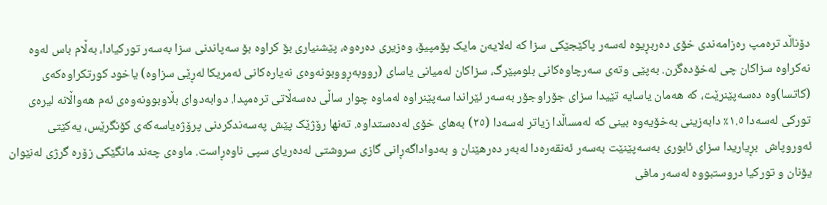دۆناڵد ترەمپ رەزامەندی خۆی دەربڕیوە لەسەر پاکێجێکی سزا کە لەلایەن مایک پۆمپیۆ، وەزیری دەرەوە، پێشنیاری بۆ کراوە بۆ سەپاندنی سزا بەسەر تورکیادا، بەڵام باس لەوە نەکراوە سزاکان چی لەخۆدەگرن. بەپێی وتەی سەرچاوەکانی بلومبێرگ، سزاکان لەمیانی یاسای (رووبەڕووبونەوەی نەیارەکانی ئەمریکا لەڕێی سزاوە) یاخود کورتکراوەکەی (کاتسا)وە دەسەپێنرێت، کە هەمان یاسایە تێیدا سزای جۆراوجۆر بەسەر ئێراندا سەپێنراوە لەماوە چوار ساڵی دەسەڵاتی ترەمپدا. دوابەدوای بڵاوبوونەوەی ئەم هەواڵانە لیرەی تورکی لەسەدا ١.٥٪ دابەزینی بەخۆیەوە بینی کە لەمساڵدا زیاتر لەسەدا (٢٥) بەهای خۆی لەدەستداوە. تەنها رۆژێک پێش پەسەندکردنی پرۆژەیاسەکەی کۆنگرێس، یەکێتی ئەوروپاش  بڕیاریدا سزای ئابوری بەسەپێنێت بەسەر ئەنقەرەدا لەبەر دەرهێنان و بەدواداگەڕانی گازی سروشتی لەدەریای سپی ناوەڕاست. ماوەی چەند مانگێکی زۆرە گرژی لەنێوان یۆنان و تورکیا دروستبووە لەسەر مافی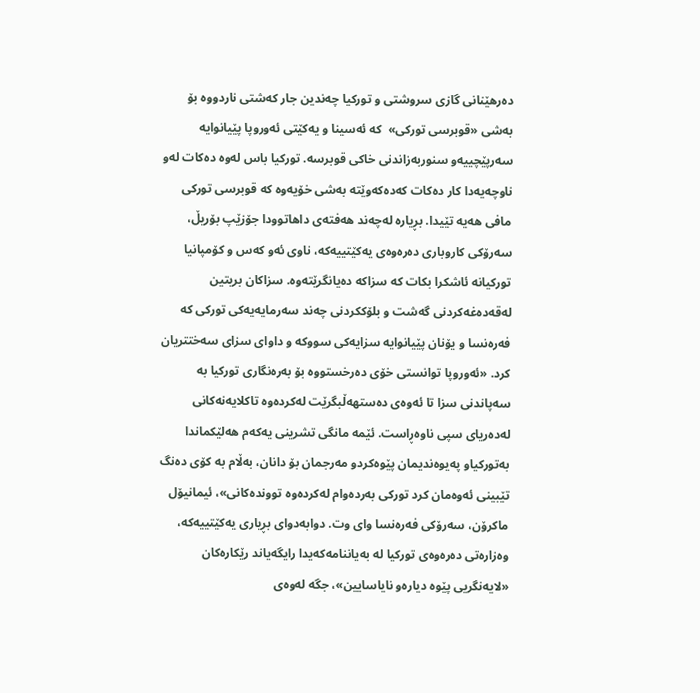دەرهێنانی گازی سروشتی و تورکیا چەندین جار کەشتی ناردووە بۆ بەشی «قوبرسی تورکی»  کە ئەسینا و یەکێتی ئەوروپا پێیانوایە سەرپێچییەو سنوربەزاندنی خاکی قوبرسە. تورکیا باس لەوە دەکات لەو ناوچەیەدا کار دەکات کەدەکەوێتە بەشی خۆیەوە کە قوبرسی تورکی مافی هەیە تێیدا. بڕیارە لەچەند هەفتەی داهاتوودا جۆزێپ بۆریڵ، سەرۆکی کاروباری دەرەوەی یەکێتییەکە، ناوی ئەو کەس و کۆمپانیا تورکیانە ئاشکرا بکات کە سزاکە دەیانگرێتەوە. سزاکان بریتین لەقەدەغەکردنی گەشت و بلۆککردنی چەند سەرمایەیەکی تورکی کە فەرەنسا و یۆنان پێیانوایە سزایەکی سووکە و داوای سزای سەختتریان کرد. «ئەوروپا توانستی خۆی دەرخستووە بۆ بەرەنگاری تورکیا بە سەپاندنی سزا تا ئەوەی دەستهەڵبگرێت لەکردەوە تاکلایەنەکانی لەدەریای سپی ناوەڕاست. ئێمە مانگی تشرینی یەکەم هەلێکماندا بەتورکیاو پەیوەندیمان پێوەکردو مەرجمان بۆ دانان، بەڵام بە کۆی دەنگ تێبینی ئەوەمان کرد تورکی بەردەوام لەکردەوە تووندەکانی»، ئیمانیۆل ماکرۆن، سەرۆکی فەرەنسا وای وت. دوابەدوای بڕیاری یەکێتییەکە، وەزارەتی دەرەوەی تورکیا لە بەیاننامەکەیدا رایگەیاند رێکارەکان «لایەنگریی پێوە دیارەو نایاسایین»، جگە لەوەی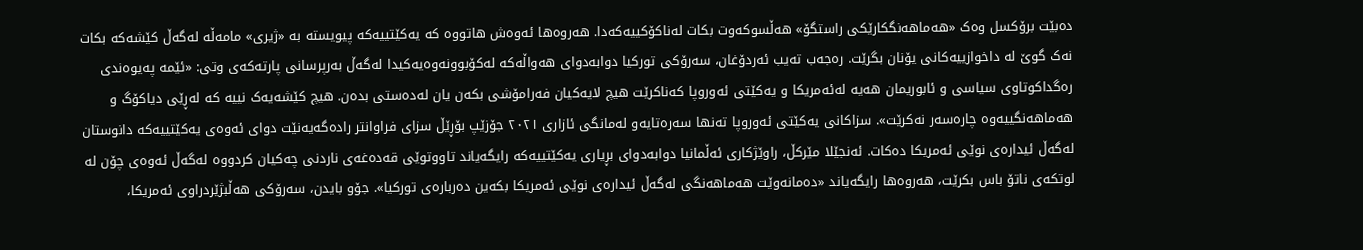دەبێت برۆکسل وەک «هەماهەنگکارێکی راستگۆ» هەڵسوکەوت بکات لەناکۆکییەکەدا. هەروەها ئەوەش هاتووە کە یەکێتییەکە پیویستە بە «ژیری» مامەڵە لەگەڵ کێشەکە بکات نەک گوێ لە داخوازییەکانی یۆنان بگرێت. رەجەب تەیب ئەردۆغان، سەرۆکی تورکیا دوابەدوای هەواڵەکە لەکۆبوونەوەیەکیدا لەگەڵ بەرپرسانی پارتەکەی وتی: «ئێمە پەیوەندی رەگداکوتاوی سیاسی و ئابوریمان هەیە لەئەمریکا و یەکێتی ئەوروپا کەناکرێت هیچ لایەکیان فەرامۆشی بکەن یان لەدەستی بدەن. هیچ کێشەیەک نییە کە لەڕێی دیاکۆگ و هەماهەنگییەوە چارەسەر نەکرێت». سزاکانی یەکێتی ئەوروپا تەنها سەرەتایەو لەمانگی ئازاری ٢٠٢١ جۆزێپ بۆڕێڵ سزای فراوانتر رادەگەیەنێت دوای ئەوەی یەکێتییەکە دانوستان لەگەڵ ئیدارەی نوێی ئەمریکا دەکات. ئەنجێلا مێرکڵ، راوێژکاری ئەڵمانیا دوابەدوای بڕیاری یەکێتییەکە رایگەیاند تاووتوێی قەدەغەی ناردنی چەکیان کردووە لەگەڵ ئەوەی چۆن لە لوتکەی ناتۆ باس بکرێت، هەروەها رایگەیاند «دەمانەوێت هەماهەنگی لەگەڵ ئیدارەی نوێی ئەمریکا بکەین دەربارەی تورکیا». جۆو بایدن، سەرۆکی هەڵبژێردراوی ئەمریکا،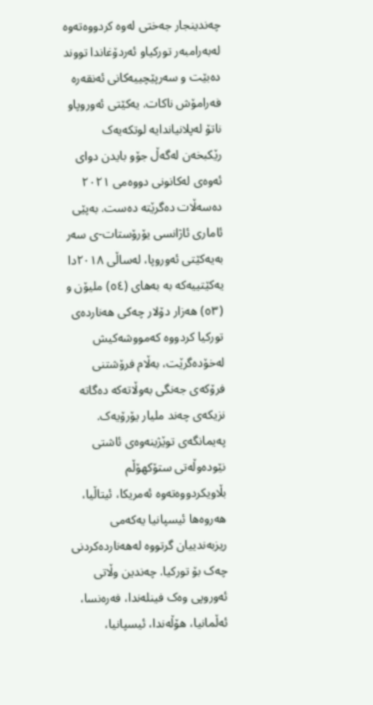چەندینجار جەختی لەوە کردووەتەوە لەبەرامبەر تورکیاو ئەردۆغاندا تووند دەبێت و سەرپێچییەکانی ئەنقەرە فەرامۆش ناکات. یەکێتی ئەوروپاو ناتۆ لەپلانیاندایە لوتکەیەک رێکبخەن لەگەڵ جۆو بایدن دوای ئەوەی لەکانونی دووەمی ٢٠٢١ دەسەڵات دەگرێتە دەست. بەپێی  ئاماری ئاژانسی یۆرۆستات-ی سەر بەیەکێتی ئەوروپا، لەساڵی ٢٠١٨دا یەکێتییەکە بە بەهای (٥٤) ملیۆن و (٥٣) هەزار دۆلار چەکی هەناردەی تورکیا کردووە کەمووشەکیش لەخۆدەگرێت، بەڵام فرۆشتنی فرۆکەی جەنگی بەوڵاتەکە دەگاتە نزیکەی چەند ملیار یۆرۆیەک. پەیمانگەی توێژینەوەی ئاشتی نێودەوڵەتی ستۆکهۆڵم بڵاویکردووەتەوە ئەمریکا، ئیتاڵیا، هەروەها ئیسپانیا یەکەمی ریزبەندییان گرتووە لەهەناردەکردنی چەک بۆ تورکیا. چەندین وڵاتی ئەوروپی وەک فینلەندا، فەرەنسا، ئەڵمانیا، هۆڵەندا، ئیسپانیا،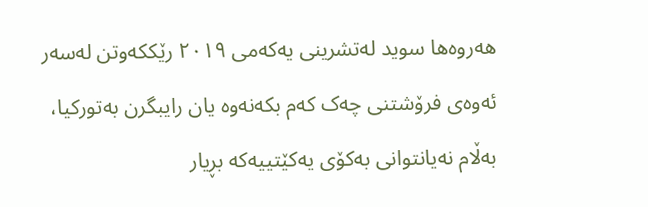هەروەها سوید لەتشرینی یەکەمی ٢٠١٩ رێککەوتن لەسەر ئەوەی فرۆشتنی چەک کەم بکەنەوە یان رایبگرن بەتورکیا، بەڵام نەیانتوانی بەکۆی یەکێتییەکە بڕیار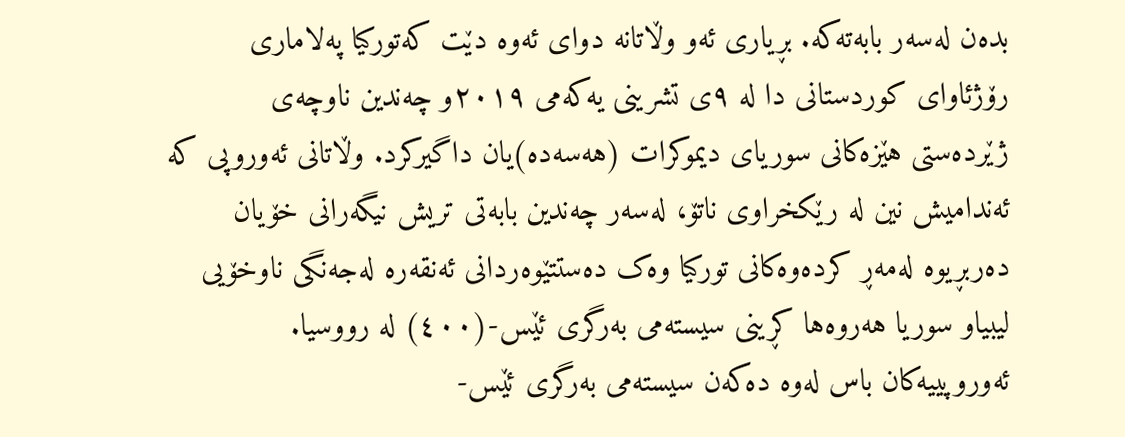بدەن لەسەر بابەتەکە. بڕیاری ئەو وڵاتانە دوای ئەوە دێت کەتورکیا پەلاماری رۆژئاوای کوردستانی دا لە ٩ی تشرینی یەکەمی ٢٠١٩و چەندین ناوچەی ژێردەستی هێزەکانی سوریای دیموکرات (هەسەدە)یان داگیرکرد. وڵاتانی ئەوروپی کە ئەندامیش نین لە رێکخراوی ناتۆ، لەسەر چەندین بابەتی تریش نیگەرانی خۆیان دەربڕیوە لەمەڕ کردەوەکانی تورکیا وەک دەستتێوەردانی ئەنقەرە لەجەنگی ناوخۆیی لیبیاو سوریا هەروەها کڕینی سیستەمی بەرگری ئێس-(٤٠٠) لە رووسیا. ئەوروپییەکان باس لەوە دەکەن سیستەمی بەرگری ئێس-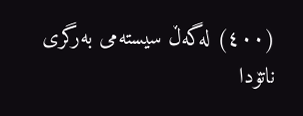(٤٠٠) لەگەڵ سیستەمی بەرگری ناتۆدا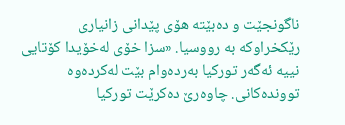ناگونجێت و دەبێتە هۆی پێدانی زانیاری رێکخراوکە بە رووسیا. «سزا خۆی لەخۆیدا کۆتایی نییە ئەگەر تورکیا بەردەوام بێت لەکردەوە تووندەکانی. چاوەرێ دەکرێت تورکیا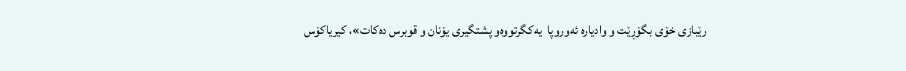رێبازی خۆی بگۆڕێت و وادیارە ئەوروپا  یەکگرتووەو پشتگیری یۆنان و قوبرس دەکات»، کیریاکۆس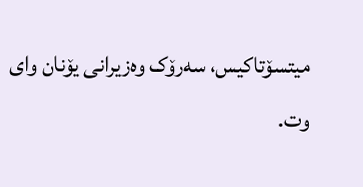میتسۆتاکیس، سەرۆک وەزیرانی یۆنان وای وت.